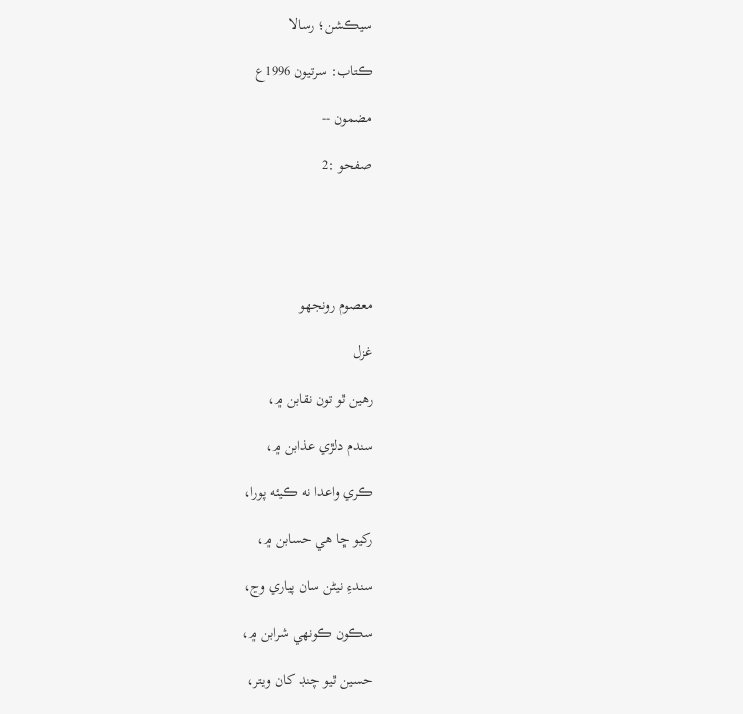سيڪشن؛ رسالا

ڪتاب: سرتيون 1996ع

مضمون --

صفحو :2





معصوم رونجهو

غزل

رهين ٿو تون نقابن ۾،

سندم دلڙي عذابن ۾،

ڪري واعدا نه ڪيئه پورا،

رکيو ڇا هي حسابن ۾،

سندءِ نيڻن سان پياري وڃ،

سڪون ڪونهي شرابن ۾،

حسين ٿيو چنڊ کان ويتر،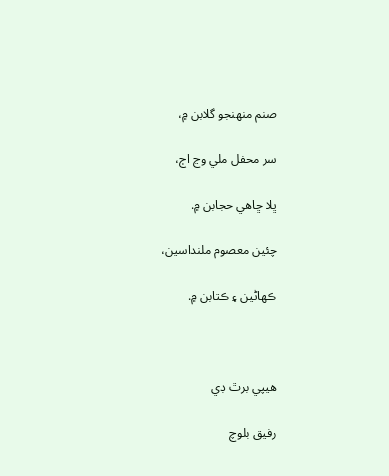صنم منهنجو گلابن ۾،

سر محفل ملي وڃ اڄ،

ڀلا ڇاهي حجابن ۾.

چئين معصوم ملنداسين،

ڪهاڻين ۽ ڪتابن ۾.



هيپي برٿ ڊي

رفيق بلوچ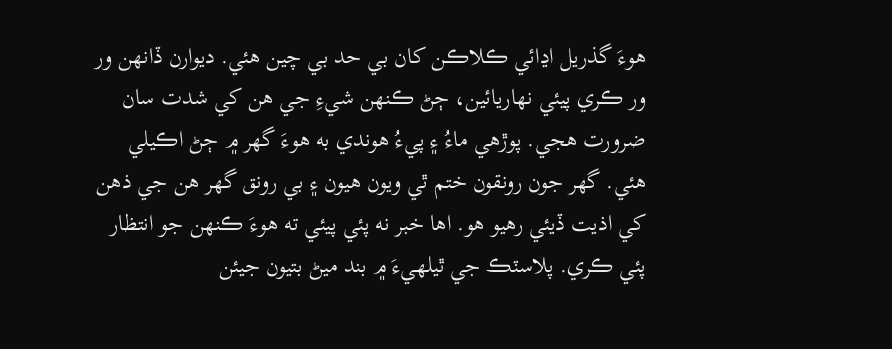هوءَ گذريل اڍائي ڪلاڪن کان بي حد بي چين هئي. ديوارن ڏانهن ور ور ڪري پيئي نهاريائين، ڄڻ ڪنهن شيءِ جي هن کي شدت سان ضرورت هجي. پوڙهي ماءُ ۽ پيءُ هوندي به هوءَ گهر ۾ ڄڻ اڪيلي هئي. گهر جون رونقون ختم ٿي ويون هيون ۽ بي رونق گهر هن جي ذهن کي اذيت ڏيئي رهيو هو. اها خبر نه پئي پيئي ته هوءَ ڪنهن جو انتظار پئي ڪري. پلاسٽڪ جي ٿيلهيءَ ۾ بند ميڻ بتيون جيئن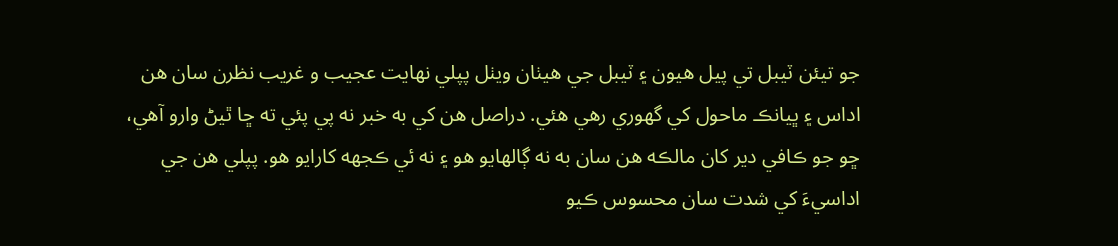جو تيئن ٽيبل تي پيل هيون ۽ ٽيبل جي هيٺان ويٺل پپلي نهايت عجيب و غريب نظرن سان هن اداس ۽ ڀيانڪ ماحول کي گهوري رهي هئي. دراصل هن کي به خبر نه پي پئي ته ڇا ٿيڻ وارو آهي، ڇو جو ڪافي دير کان مالڪه هن سان به نه ڳالهايو هو ۽ نه ئي ڪجهه کارايو هو. پپلي هن جي اداسيءَ کي شدت سان محسوس ڪيو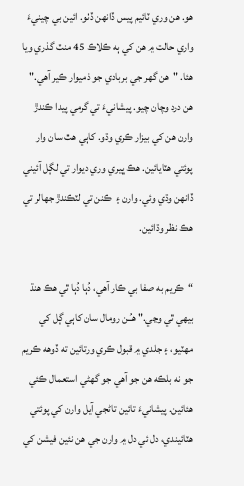هو. هن وري ٽائيم پيس ڏانهن ڏٺو. ائين بي چينيءَ واري حالت ۾ هن کي ٻه ڪلاڪ 45 منٽ گذري ويا هئا. "هن گهر جي بربادي جو ذميوار ڪير آهي." هن درد وچان چيو. پيشانيءَ تي گرمي پيدا ڪندڙ وارن هن کي بيزار ڪري وڌو. کاٻي هٿ سان وار پوئتي هٽايائين. هڪ ڀيري وري ديوار تي لڳل آئيني ڏانهن وڌي وئي. وارن ۽  ڪنن تي لٽڪندڙ جهالر تي  هڪ نظر وڌائين.

“ڪريم به صفا بي ڪار آهي، دُٻا دُٻا ٿي هڪ هنڌ بيهي ٿي وڃي." هـُـن رومال سان کاٻي ڳل کي مهٽيو، ۽ جلدي ۾ قبول ڪري ورتائين ته ڏوهه ڪريم جو نه بلڪه هن جو آهي جو گهڻي استعمال ڪئي هئائين. پيشانيءَ تائين تاڻجي آيل وارن کي پوئتي هٽائيندي، دل ئي دل ۾ وارن جي هن نئين فيشن کي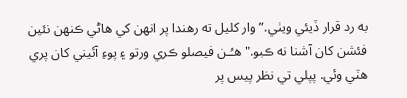به رد قرار ڏيئي ويٺي.” وار کليل ته رهندا پر انهن کي هاڻي ڪنهن نئين فئشن کان آشنا نه ڪبو." هـُـن فيصلو ڪري ورتو ۽ پوءِ آئيني کان پري هٽي وئي. پپلي تي نظر پيس پر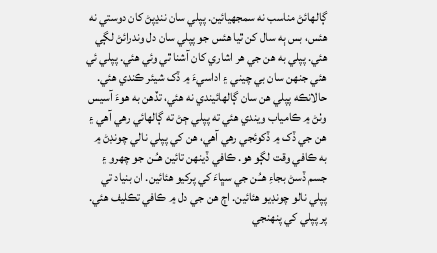ڳالهائڻ مناسب نه سمجهيائين. پپلي سان ننڍپڻ کان دوستي نه هئس، بس ٻه سال کن ٿيا هئس جو پپلي سان دل وندرائڻ لڳي هئي. پپلي به هن جي هر اشاري کان آشنا ٿي وئي هئي. پپلي ئي هئي جنهن سان بي چيني ۽ اداسيءَ ۾ ڏک شيئر ڪندي هئي. حالانڪه پپلي هن سان ڳالهائيندي نه هئي، تڏهن به هوءَ آسيس وٺڻ ۾ ڪامياب ويندي هئي ته پپلي ڄڻ ته ڳالهائي رهي آهي ۽ هن جي ڏک ۾ ڏکوئجي رهي آهي، هن کي پپلي نالي چونڊڻ ۾ به ڪافي وقت لڳو هو. ڪافي ڏينهن تائين هـُـن جو چهرو ۽ جسم ڏسڻ بجاءِ هـُـن جي سڀاءَ کي پرکيو هئائين. ان بنياد تي پپلي نالو چونڊيو هئائين. اڄ هن جي دل ۾ ڪافي تڪليف هئي. پر پپلي کي پنهنجي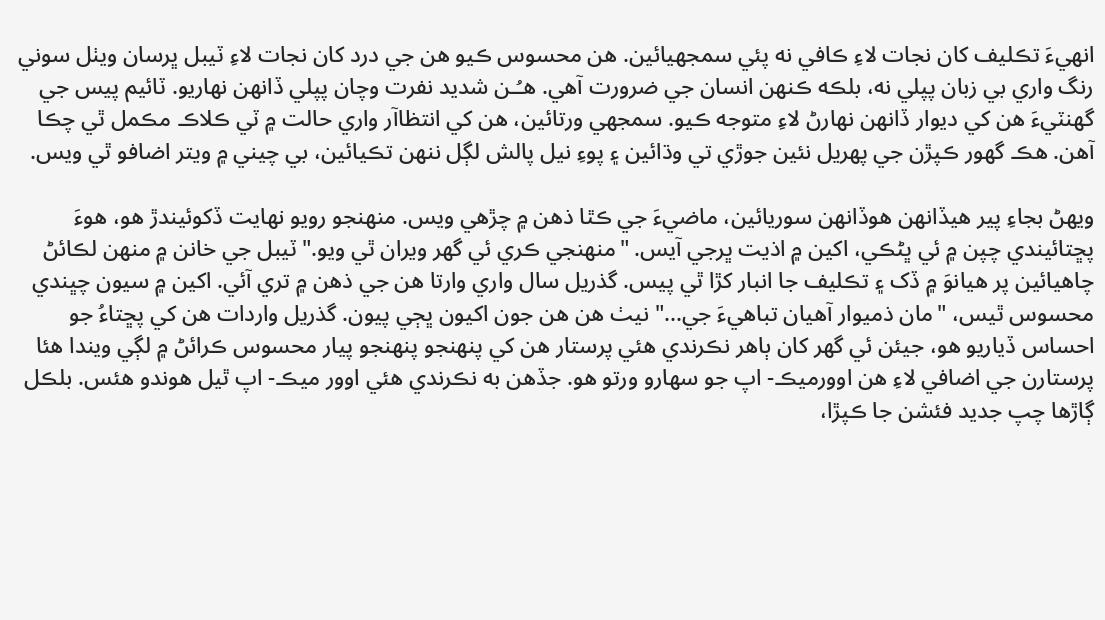انهيءَ تڪليف کان نجات لاءِ ڪافي نه پئي سمجهيائين. هن محسوس ڪيو هن جي درد کان نجات لاءِ ٽيبل ڀرسان ويٺل سوني رنگ واري بي زبان پپلي نه، بلڪه ڪنهن انسان جي ضرورت آهي. هـُـن شديد نفرت وچان پپلي ڏانهن نهاريو. ٽائيم پيس جي گهنٽيءَ هن کي ديوار ڏانهن نهارڻ لاءِ متوجه ڪيو. سمجهي ورتائين، هن کي انتظاآر واري حالت ۾ ٽي ڪلاڪ مڪمل ٿي چڪا آهن. هڪ گهور ڪپڙن جي پهريل نئين جوڙي تي وڌائين ۽ پوءِ نيل پالش لڳل ننهن تڪيائين، بي چيني ۾ ويتر اضافو ٿي ويس.

ويهڻ بجاءِ پير هيڏانهن هوڏانهن سوريائين، ماضيءَ جي ڪٿا ذهن ۾ چڙهي ويس. منهنجو رويو نهايت ڏکوئيندڙ هو، هوءَ پڇتائيندي چپن ۾ ئي ڀڻڪي، اکين ۾ اذيت ڀرجي آيس. "منهنجي ڪري ئي گهر ويران ٿي ويو." ٽيبل جي خانن ۾ منهن لڪائڻ چاهيائين پر هيانوَ ۾ ڏک ۽ تڪليف جا انبار کڙا ٿي پيس. گذريل سال واري وارتا هن جي ذهن ۾ تري آئي. اکين ۾ سيون چڀندي محسوس ٿيس، "مان ذميوار آهيان تباهيءَ جي..." نيٺ هن هن جون اکيون ڀڄي پيون. گذريل واردات هن کي پڇتاءُ جو احساس ڏياريو هو، جيئن ئي گهر کان ٻاهر نڪرندي هئي پرستار هن کي پنهنجو پنهنجو پيار محسوس ڪرائڻ ۾ لڳي ويندا هئا پرستارن جي اضافي لاءِ هن اوورميڪ- اپ جو سهارو ورتو هو. جڏهن به نڪرندي هئي اوور ميڪ- اپ ٿيل هوندو هئس. بلڪل ڳاڙها چپ جديد فئشن جا ڪپڙا،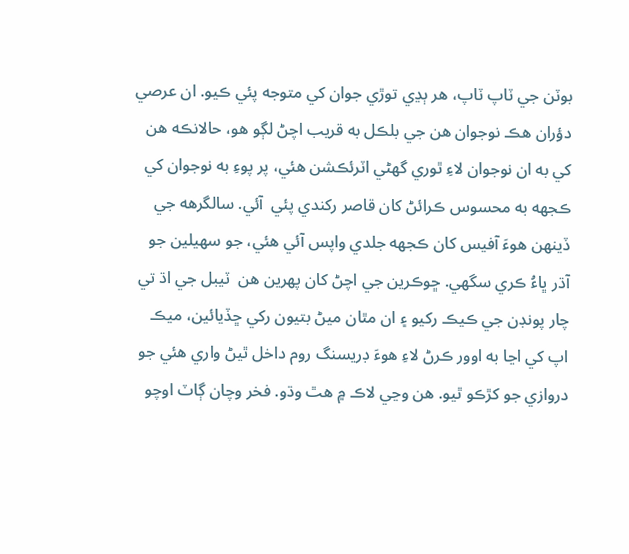بوٽن جي ٽاپ ٽاپ، هر ٻڍي توڙي جوان کي متوجه پئي ڪيو. ان عرصي دؤران هڪ نوجوان هن جي بلڪل به قريب اچڻ لڳو هو، حالانڪه هن کي به ان نوجوان لاءِ ٿوري گهڻي اٽرئڪشن هئي، پر پوءِ به نوجوان کي ڪجهه به محسوس ڪرائڻ کان قاصر رکندي پئي  آئي. سالگرهه جي ڏينهن هوءَ آفيس کان ڪجهه جلدي واپس آئي هئي، جو سهيلين جو آڌر ڀاءُ ڪري سگهي. ڇوڪرين جي اچڻ کان پهرين هن  ٽيبل جي اڌ تي چار پونڊن جي ڪيڪ رکيو ۽ ان مٿان ميڻ بتيون رکي ڇڏيائين، ميڪ اپ کي اڃا به اوور ڪرڻ لاءِ هوءَ ڊريسنگ روم داخل ٿيڻ واري هئي جو دروازي جو کڙڪو ٿيو. هن وڃي لاڪ ۾ هٿ وڌو. فخر وچان ڳاٽ اوچو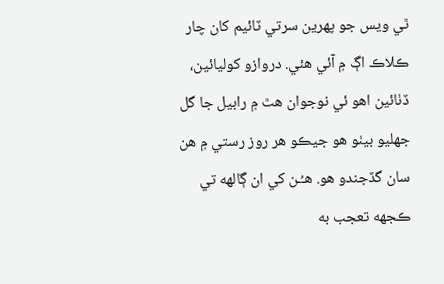ٿي ويس جو پهرين سرتي ٽائيم کان چار ڪلاڪ اڳ ۾ آئي هئي. دروازو کوليائين، ڏٺائين اهو ئي نوجوان هٿ ۾ رابيل جا گل جهليو بيٺو هو جيڪو هر روز رستي ۾ هن سان گڏجندو هو. هـُـن کي ان ڳالهه تي ڪجهه تعجب به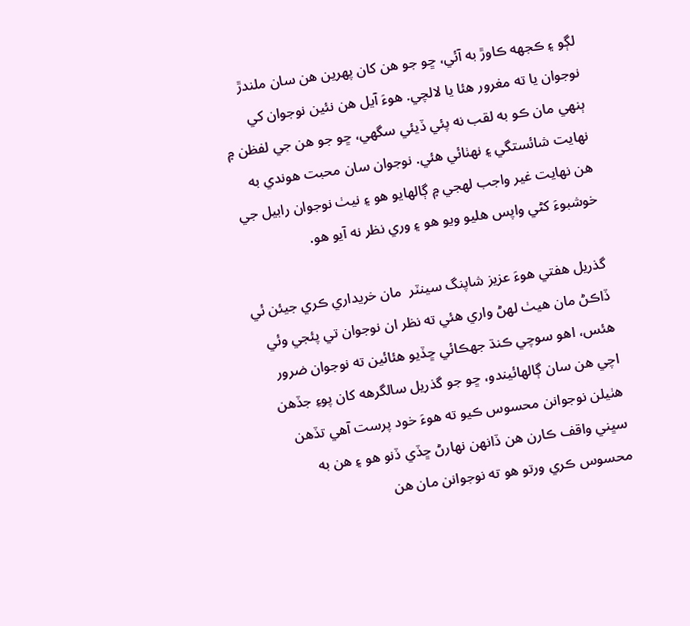لڳو ۽ ڪجهه ڪاوڙ به آئي، ڇو جو هن کان پهرين هن سان ملندڙ نوجوان يا ته مغرور هئا يا لالچي. هوءَ آيل هن نئين نوجوان کي ٻنهي مان ڪو به لقب نه پئي ڏيئي سگهي، ڇو جو هن جي لفظن ۾ نهايت شائستگي ۽ نهٺائي هئي. نوجوان سان محبت هوندي به هن نهايت غير واجب لهجي ۾ ڳالهايو هو ۽ نيٺ نوجوان رابيل جي خوشبوءَ کڻي واپس هليو ويو هو ۽ وري نظر نه آيو هو.

گذريل هفتي هوءَ عزيز شاپنگ سينٽر  مان خريداري ڪري جيئن ئي ڏاڪڻ مان هيٺ لهڻ واري هئي ته نظر ان نوجوان تي پئجي وئي هئس، اهو سوچي ڪنڌ جهڪائي ڇڏيو هئائين ته نوجوان ضرور اچي هن سان ڳالهائيندو، ڇو جو گذريل سالگرهه کان پوءِ جڏهن هٺيلن نوجوانن محسوس ڪيو ته هوءَ خود پرست آهي تڏهن سڀني واقف ڪارن هن ڏانهن نهارڻ ڇڏي ڏنو هو ۽ هن به محسوس ڪري ورتو هو ته نوجوانن مان هن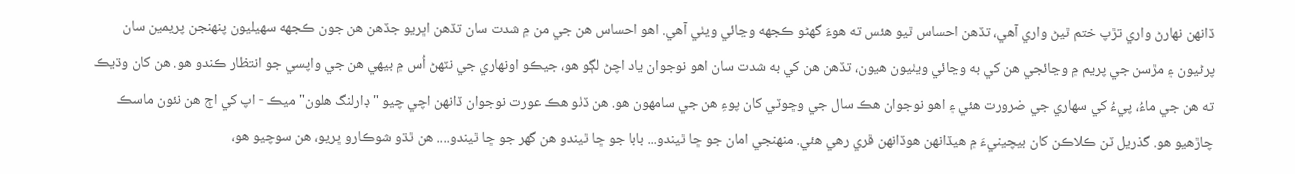ڏانهن نهارڻ واري تڙپ ختم ٿيڻ واري آهي، تڏهن احساس ٿيو هئس ته هوءَ گهڻو ڪجهه وڃائي ويٺي آهي. اهو احساس هن جي من ۾ شدت سان تڏهن اڀريو جڏهن هن جون ڪجهه سهيليون پنهنجن پريمين سان پرڻيون ۽ مڙسن جي پريم ۾ وڃائجي هن کي به وڃائي ويٺيون هيون، تڏهن هن کي به شدت سان اهو نوجوان ياد اچڻ لڳو هو، جيڪو اونهاري جي نٽهڻ اُس ۾ بيهي هن جي واپسي جو انتظار ڪندو هو. هن کان وڌيڪ ته هن جي ماءُ، پيءُ کي سهاري جي ضرورت هئي ۽ اهو نوجوان هڪ سال جي وڇوٽي کان پوءِ هن جي سامهون هو. هن ڏٺو هڪ عورت نوجوان ڏانهن اچي چيو "ڊارلنگ هلون" ميڪ - اپ کي اڄ هن نئون ماسڪ چاڙهيو هو. گذريل ٽن ڪلاڪن کان بيچينيءَ ۾ هيڏانهن هوڏانهن ڦري رهي هئي. منهنجي امان جو ڇا ٿيندو... بابا جو ڇا ٿيندو هن گهر جو ڇا ٿيندو.... هن ٿڌو شوڪارو ڀريو، هن سوچيو هو،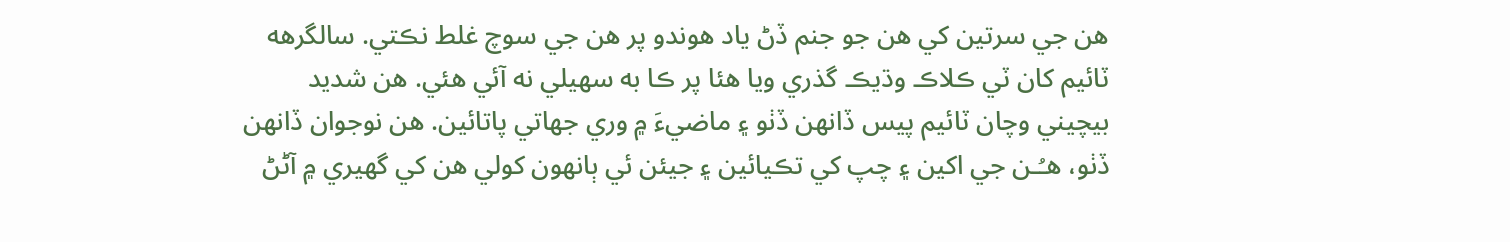هن جي سرتين کي هن جو جنم ڏڻ ياد هوندو پر هن جي سوچ غلط نڪتي. سالگرهه ٽائيم کان ٽي ڪلاڪ وڌيڪ گذري ويا هئا پر ڪا به سهيلي نه آئي هئي. هن شديد بيچيني وچان ٽائيم پيس ڏانهن ڏٺو ۽ ماضيءَ ۾ وري جهاتي پاتائين. هن نوجوان ڏانهن ڏٺو، هـُـن جي اکين ۽ چپ کي تڪيائين ۽ جيئن ئي ٻانهون کولي هن کي گهيري ۾ آڻڻ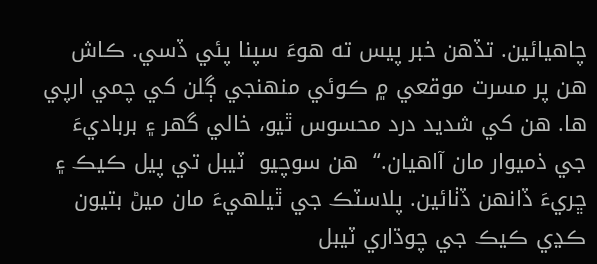چاهيائين. تڏهن خبر پيس ته هوءَ سپنا پئي ڏسي. ڪاش هن پر مسرت موقعي ۾ ڪوئي منهنجي ڳلن کي چمي ارپي ها. هن کي شديد درد محسوس ٿيو، خالي گهر ۽ برباديءَ جي ذميوار مان آاهيان.“  هن سوچيو  ٽيبل تي پيل ڪيڪ ۽ ڇريءَ ڏانهن ڏٺائين. پلاسٽڪ جي ٿيلهيءَ مان ميڻ بتيون ڪڍي ڪيڪ جي چوڌاري ٽيبل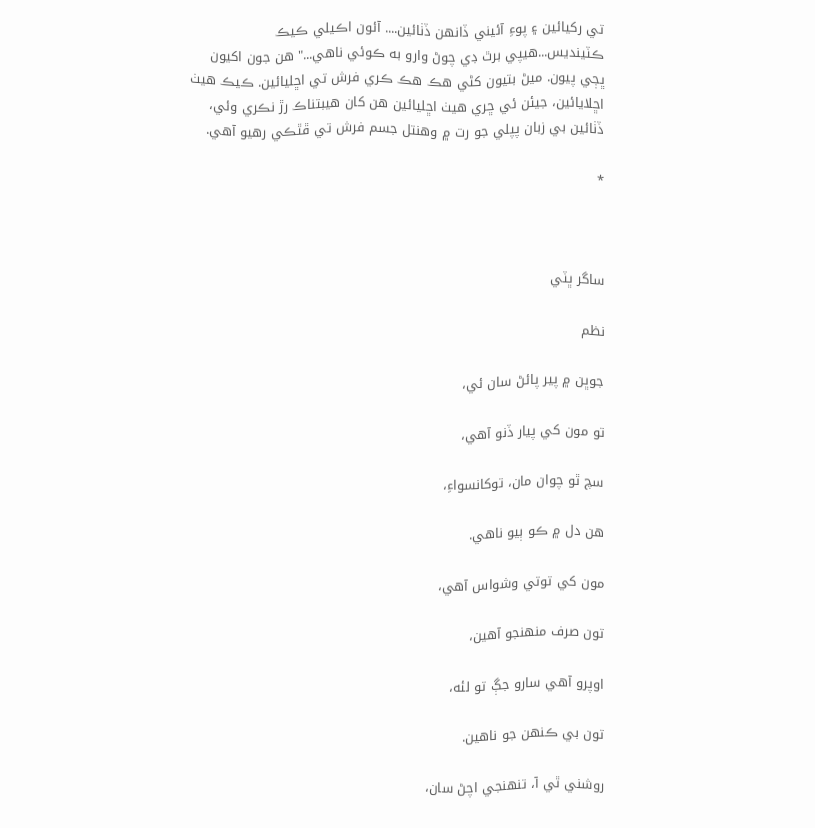تي رکيائين ۽ پوءِ آئيني ڏانهن ڏٺائين.... آئون اڪيلي ڪيڪ ڪٽينديس...هيپي برٿ ڊي چوڻ وارو به ڪوئي ناهي..." هن جون اکيون ڀڄي پيون. ميڻ بتيون کڻي هڪ هڪ ڪري فرش تي اڇليائين. ڪيڪ هيٺ اڇلايائين، جيئن ئي ڇري هيٺ اڇليائين هن کان هيبتناڪ رڙ نڪري وئي، ڏٺائين بي زبان پپلي جو رت ۾ وهنتل جسم فرش تي ڦٿڪي رهيو آهي.

*



ساگر ڀٽي

نظم

جوڀن ۾ پير پائڻ سان ئي،

تو مون کي پيار ڏنو آهي،

سچ ٿو چوان مان، توکانسواءِ،

هن دل ۾ ڪو ٻيو ناهي.

مون کي توتي وشواس آهي،

تون صرف منهنجو آهين،

اوپرو آهي سارو جڳ تو لئه،

تون بي ڪنهن جو ناهين.

روشني ٿي آ، تنهنجي اچڻ سان،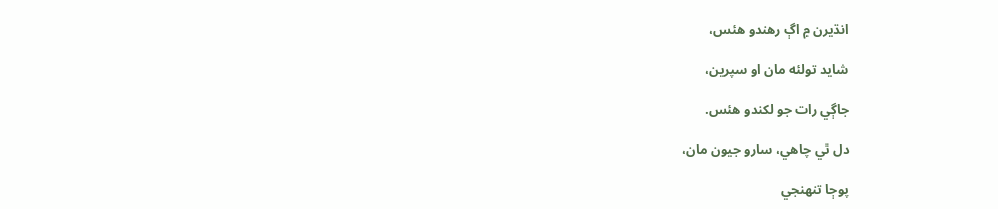انڌيرن ۾ اڳ رهندو هئس،

شايد تولئه مان او سپرين،

جاڳي رات جو لکندو هئس.

دل ٿي چاهي، سارو جيون مان،

پوڄا تنهنجي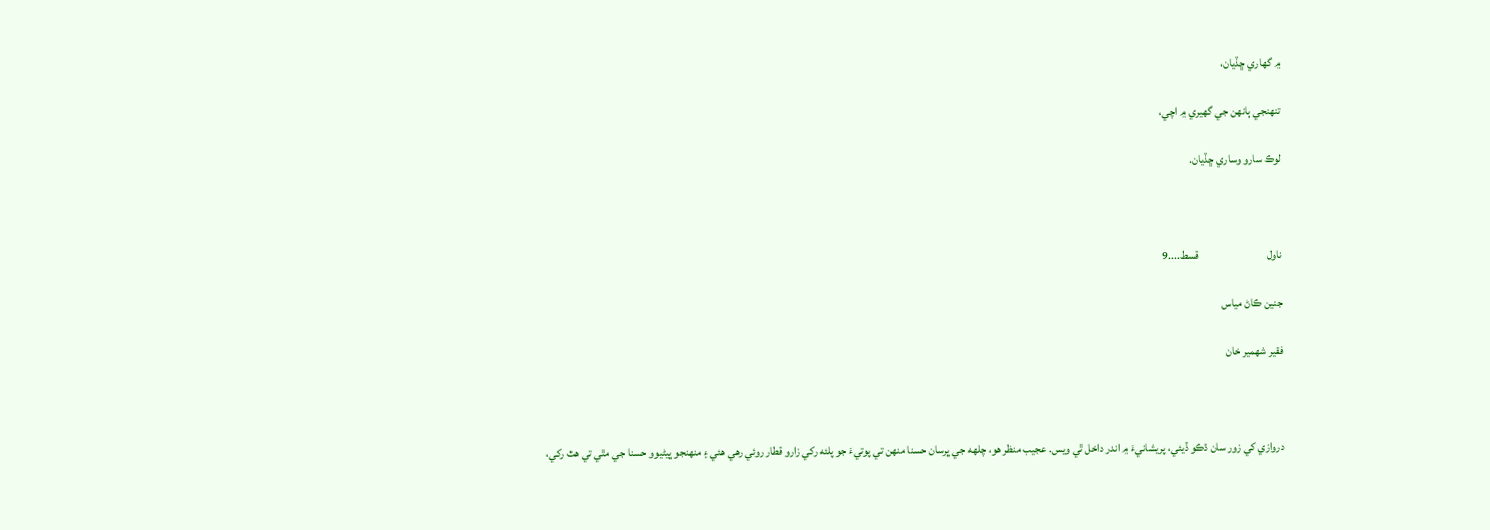۾ گهاري ڇڏيان،

تنهنجي ٻانهن جي گهيري ۾ اچي،

لوڪ سارو وساري ڇڏيان.



ناول                              قسط....9

جنين ڪاڻ مياس

فقير شهمير خان



دروازي کي زور سان ڌڪو ڏيئي، پريشانيءَ ۾ اندر داخل ٿي ويس. عجيب منظر هو، چلهه جي ڀرسان حسنا منهن تي پوتيءَ جو پلئه رکي زارو قطار روئي رهي هئي ۽ منهنجو ڀيڻيوو حسنا جي مٿي تي هٿ رکي،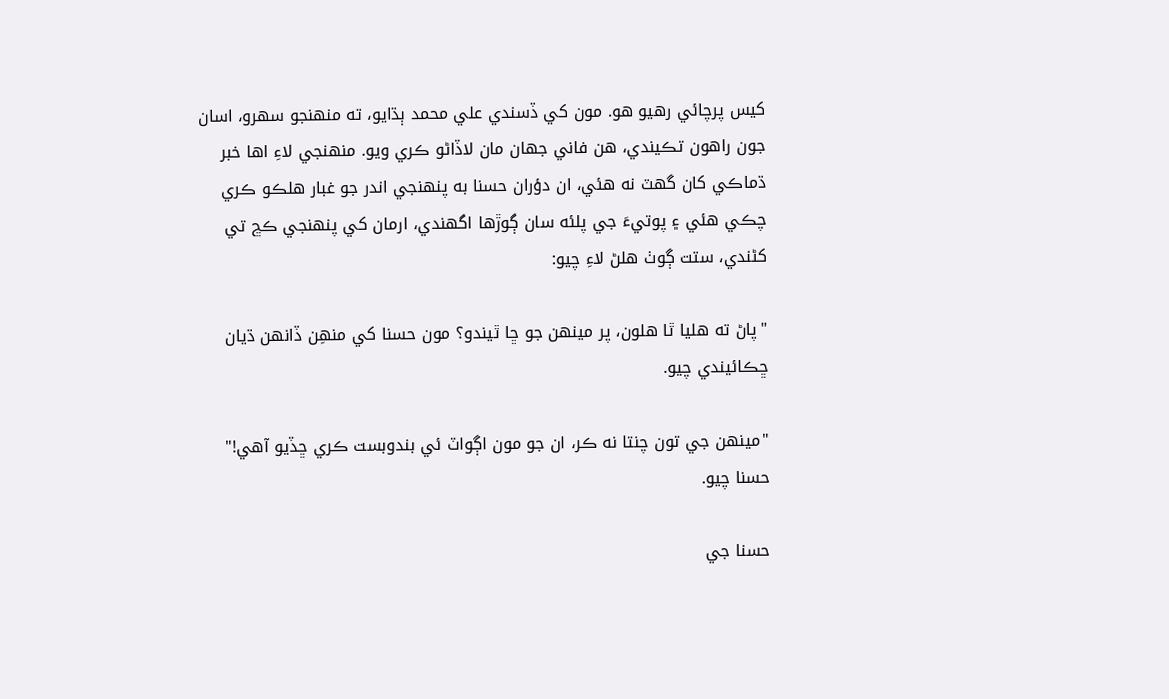کيس پرچائي رهيو هو. مون کي ڏسندي علي محمد ٻڌايو، ته منهنجو سهرو، اسان جون راهون تڪيندي، هن فاني جهان مان لاڏاڻو ڪري ويو. منهنجي لاءِ اها خبر ڌماڪي کان گهٽ نه هئي، ان دؤران حسنا به پنهنجي اندر جو غبار هلڪو ڪري چڪي هئي ۽ پوتيءَ جي پلئه سان ڳوڙها اگهندي، ارمان کي پنهنجي ڪڇ تي کڻندي، ستت ڳوٺ هلڻ لاءِ چيو:

"پاڻ ته هليا ٿا هلون، پر مينهن جو ڇا ٿيندو؟ مون حسنا کي منهِن ڏانهن ڌيان ڇڪائيندي چيو.

"مينهن جي تون چنتا نه ڪر، ان جو مون اڳواٽ ئي بندوبست ڪري ڇڏيو آهي!" حسنا چيو.

حسنا جي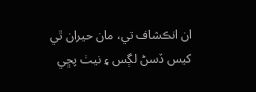ان انڪشاف تي، مان حيران ٿي کيس ڏسڻ لڳس ۽ نيٺ پڇي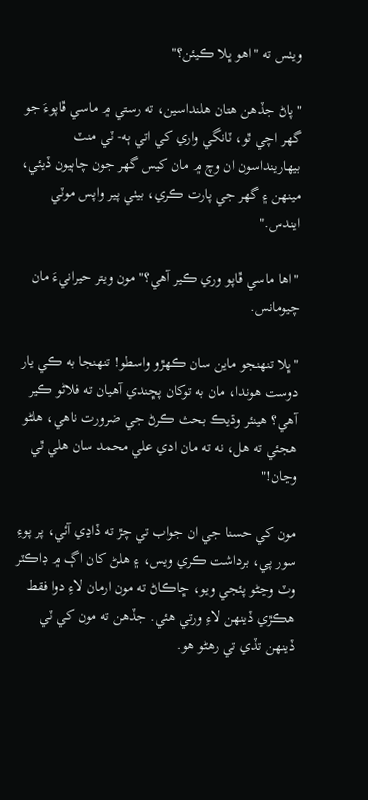ويٺس ته "اهو ڀلا ڪيئن؟"

"پاڻ جڏهن هتان هلنداسين، ته رستي ۾ ماسي ڦاپوءَ جو گهر اچي ٿو، ٽانگي واري کي اتي ٻه- ٽي منٽ بيهارينداسون ان وچ ۾ مان کيس گهر جون چاٻيون ڏيئي، مينهن ۽ گهر جي پارت ڪري، بيٺي پير واپس موٽي ايندس."

"اها ماسي ڦاپو وري ڪير آهي؟" مون ويتر حيرانيءَ مان چيومانس.

"ڀلا تنهنجو ماين سان ڪهڙو واسطو! تنهنجا به ڪي يار دوست هوندا، مان به توکان پڇندي آهيان ته فلاڻو ڪير آهي؟ هينئر وڌيڪ بحث ڪرڻ جي ضرورت ناهي، هلڻو هجئي ته هل، نه ته مان ادي علي محمد سان هلي ٿي وڃان!"

مون کي حسنا جي ان جواب تي چڙ ته ڏاڍي آئي، پر پوءِ سور پي، برداشت ڪري ويس، ۽ هلڻ کان اڳ ۾ ڊاڪٽر وٽ وڃڻو پئجي ويو، ڇاڪاڻ ته مون ارمان لاءِ دوا فقط هڪڙي ڏينهن لاءِ ورتي هئي. جڏهن ته مون کي ٽي ڏينهن تڏي تي رهڻو هو.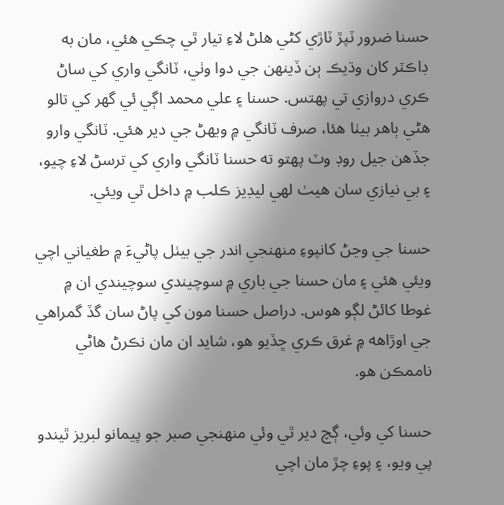حسنا ضرور ٽپڙ ٽاڙي کڻي هلڻ لاءِ تيار ٿي چڪي هئي، مان به ڊاڪٽر کان وڌيڪ ٻن ڏينهن جي دوا وٺي، ٽانگي واري کي ساڻ ڪري دروازي تي پهتس. حسنا ۽ علي محمد اڳي ئي گهر کي تالو هڻي ٻاهر بيٺا هئا، صرف ٽانگي ۾ ويهڻ جي دير هئي. ٽانگي وارو جڏهن جيل روڊ وٽ پهتو ته حسنا ٽانگي واري کي ترسڻ لاءِ چيو، ۽ بي نيازي سان هيٺ لهي ليڊيز ڪلب ۾ داخل ٿي ويئي.

حسنا جي وڃڻ کانپوءِ منهنجي اندر جي بيٺل پاڻيءَ ۾ طغياني اچي ويئي هئي ۽ مان حسنا جي باري ۾ سوچيندي سوچيندي ان ۾ غوطا کائڻ لڳو هوس. دراصل حسنا مون کي پاڻ سان گڏ گمراهي جي اوڙاهه ۾ غرق ڪري ڇڏيو هو، شايد ان مان نڪرڻ هاڻي ناممڪن هو.

حسنا کي وئي، ڳچ دير ٿي وئي منهنجي صبر جو پيمانو لبريز ٿيندو پي ويو، ۽ پوءِ چڙ مان اچي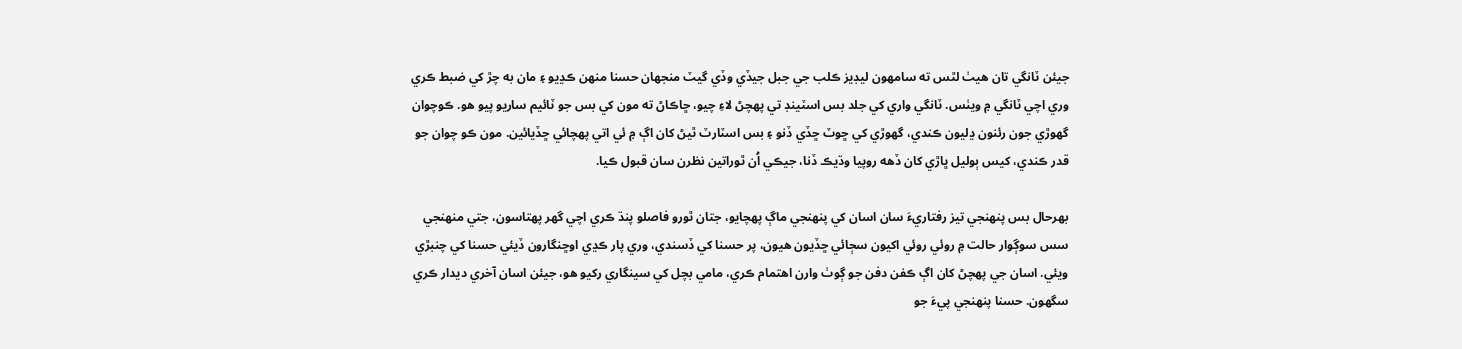جيئن ٽانگي تان هيٺ لٿس ته سامهون ليڊيز ڪلب جي جبل جيڏي وڏي گيٽ منجهان حسنا منهن ڪڍيو ۽ مان به چڙ کي ضبط ڪري وري اچي ٽانگي ۾ ويٺس. ٽانگي واري کي جلد بس اسٽينڊ تي پهچڻ لاءِ چيو، ڇاڪاڻ ته مون کي بس جو ٽائيم ساريو پيو هو. ڪوچوان گهوڙي جون رئنون ڍليون ڪندي، گهوڙي کي ڇوٽ ڇڏي ڏنو ۽ بس اسٽارٽ ٿيڻ کان اڳ ۾ ئي اتي پهچائي ڇڏيائين. مون ڪو چوان جو قدر ڪندي، کيس ٻوليل ڀاڙي کان ڏهه روپيا وڌيڪ ڏنا، جيڪي اُن ٿوراتين نظرن سان قبول ڪيا.

بهرحال بس پنهنجي تيز رفتاريءَ سان اسان کي پنهنجي ماڳ پهچايو، جتان ٿورو فاصلو پنڌ ڪري اچي گهر پهتاسون، جتي منهنجي سس سوڳوار حالت ۾ روئي روئي اکيون سڄائي ڇڏيون هيون، پر حسنا کي ڏسندي، وري پار ڪڍي اوڇنگارون ڏيئي حسنا کي چنبڙي ويئي. اسان جي پهچڻ کان اڳ ڪفن دفن جو ڳوٺ وارن اهتمام ڪري، مامي بچل کي سينگاري رکيو هو، جيئن اسان آخري ديدار ڪري سگهون. حسنا پنهنجي پيءَ جو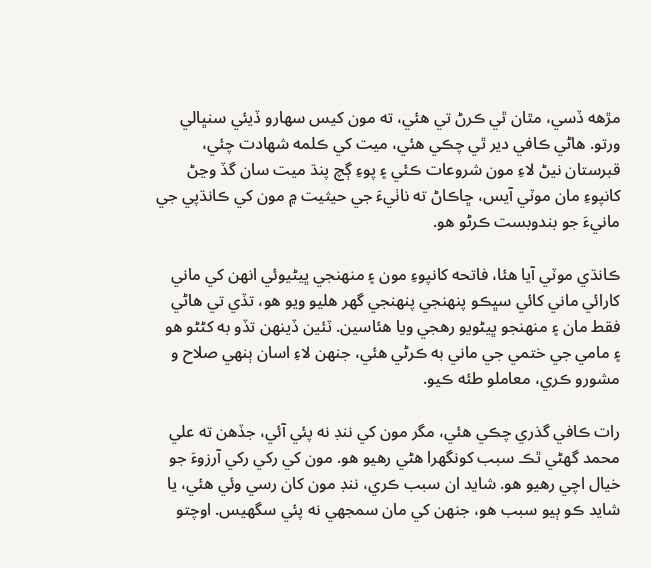مڙهه ڏسي، مٿان ٿي ڪرڻ تي هئي، ته مون کيس سهارو ڏيئي سنڀالي ورتو. هاڻي ڪافي دير ٿي چڪي هئي، ميت کي ڪلمه شهادت چئي، قبرستان نيڻ لاءِ مون شروعات ڪئي ۽ پوءِ ڳچ پنڌ ميت سان گڏ وڃڻ کانپوءِ مان موٽي آيس، ڇاڪاڻ ته ناٺيءَ جي حيثيت ۾ مون کي ڪانڌپي جي مانيءَ جو بندوبست ڪرڻو هو.

ڪانڌي موٽي آيا هئا، فاتحه کانپوءِ مون ۽ منهنجي ڀيڻيوئي انهن کي ماني کارائي ماني کائي سڀڪو پنهنجي پنهنجي گهر هليو ويو هو، تڏي تي هاڻي فقط مان ۽ منهنجو ڀيڻويو رهجي ويا هئاسين. ٽئين ڏينهن تڏو به کڻڻو هو ۽ مامي جي ختمي جي ماني به ڪرڻي هئي، جنهن لاءِ اسان ٻنهي صلاح و مشورو ڪري، معاملو طئه ڪيو.

رات ڪافي گذري چڪي هئي، مگر مون کي ننڊ نه پئي آئي، جڏهن ته علي محمد گهڻي ٿڪ سبب کونگهرا هڻي رهيو هو. مون کي رکي رکي آرزوءَ جو خيال اچي رهيو هو. شايد ان سبب ڪري، ننڊ مون کان رسي وئي هئي، يا شايد ڪو ٻيو سبب هو، جنهن کي مان سمجهي نه پئي سگهيس. اوچتو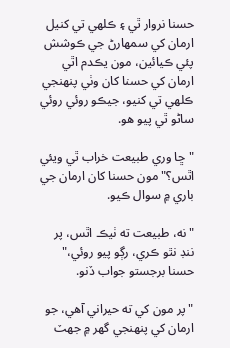حسنا نروار ٿي ۽ ڪلهي تي کنيل ارمان کي سمهارڻ جي ڪوشش پئي ڪيائين، مون يڪدم اٿي ارمان کي حسنا کان وٺي پنهنجي ڪلهي تي کنيو، جيڪو روئي روئي ساڻو ٿي پيو هو.

"ڇا وري طبيعت خراب ٿي ويئي اٿس؟" مون حسنا کان ارمان جي باري ۾ سوال ڪيو.

"نه، طبيعت ته ٺيڪ اٿس، پر ننڊ نٿو ڪري، رڳو پيو روئي،" حسنا برجستو جواب ڏنو.

"پر مون کي ته حيراني آهي، جو ارمان کي پنهنجي گهر ۾ جهٽ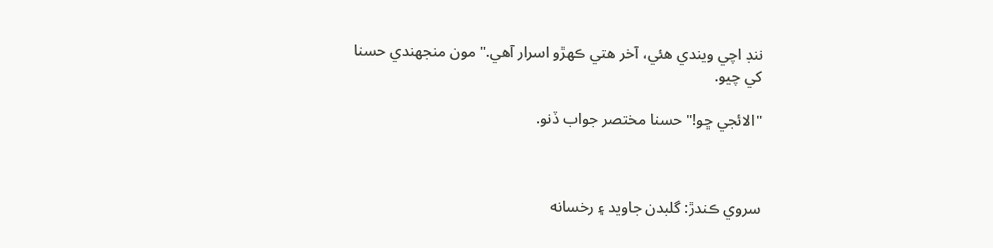ننڊ اچي ويندي هئي، آخر هتي ڪهڙو اسرار آهي." مون منجهندي حسنا کي چيو.

"الائجي ڇو!" حسنا مختصر جواب ڏنو.



سروي ڪندڙ: گلبدن جاويد ۽ رخسانه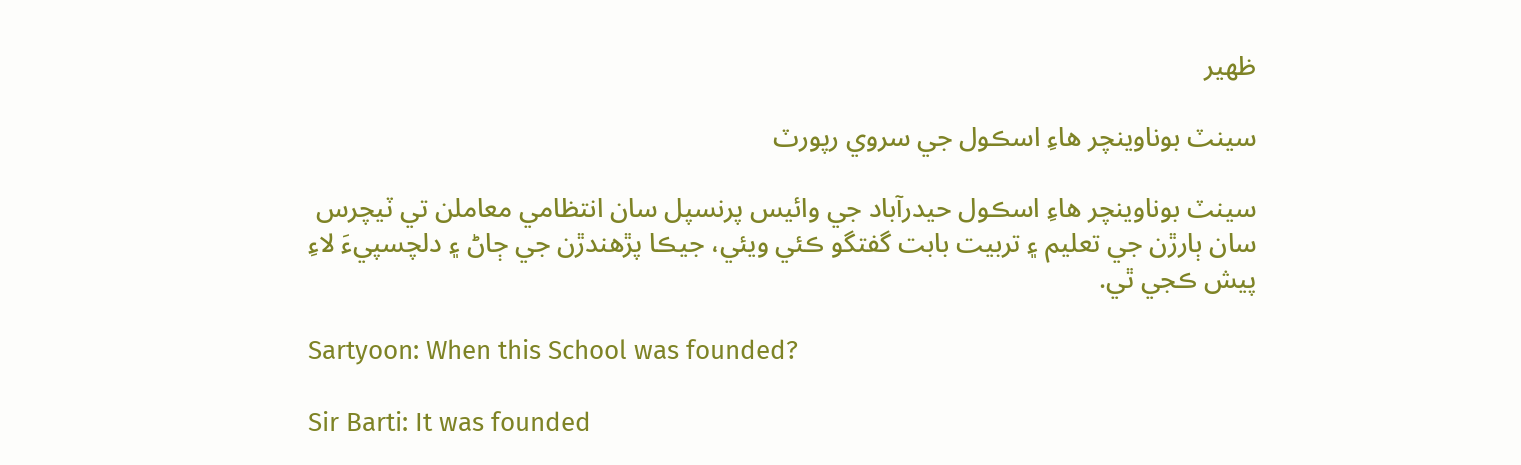ظهير

سينٽ بوناوينچر هاءِ اسڪول جي سروي رپورٽ

سينٽ بوناوينچر هاءِ اسڪول حيدرآباد جي وائيس پرنسپل سان انتظامي معاملن تي ٽيچرس سان ٻارڙن جي تعليم ۽ تربيت بابت گفتگو ڪئي ويئي، جيڪا پڙهندڙن جي ڄاڻ ۽ دلچسپيءَ لاءِ پيش ڪجي ٿي.

Sartyoon: When this School was founded?

Sir Barti: It was founded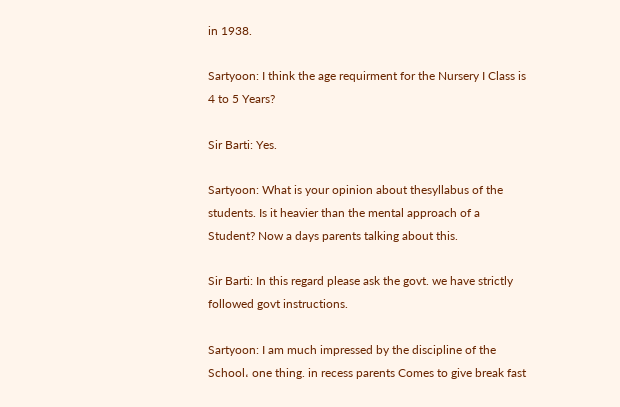in 1938.

Sartyoon: I think the age requirment for the Nursery I Class is 4 to 5 Years?

Sir Barti: Yes.

Sartyoon: What is your opinion about thesyllabus of the students. Is it heavier than the mental approach of a Student? Now a days parents talking about this.

Sir Barti: In this regard please ask the govt. we have strictly followed govt instructions.

Sartyoon: I am much impressed by the discipline of the School، one thing. in recess parents Comes to give break fast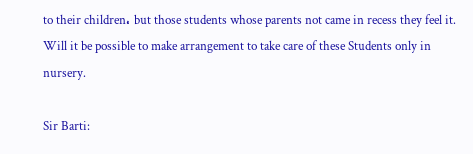to their children، but those students whose parents not came in recess they feel it. Will it be possible to make arrangement to take care of these Students only in nursery.

Sir Barti: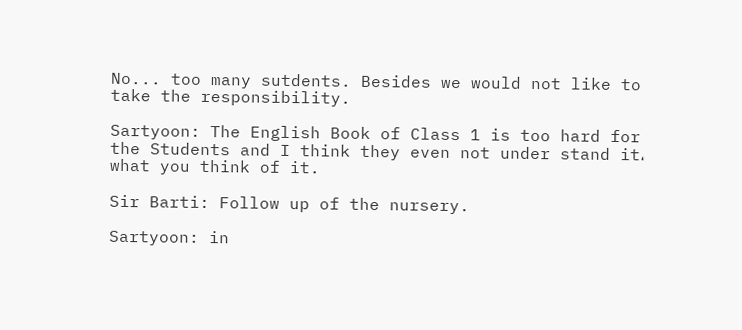No... too many sutdents. Besides we would not like to take the responsibility.

Sartyoon: The English Book of Class 1 is too hard for the Students and I think they even not under stand it، what you think of it.

Sir Barti: Follow up of the nursery.

Sartyoon: in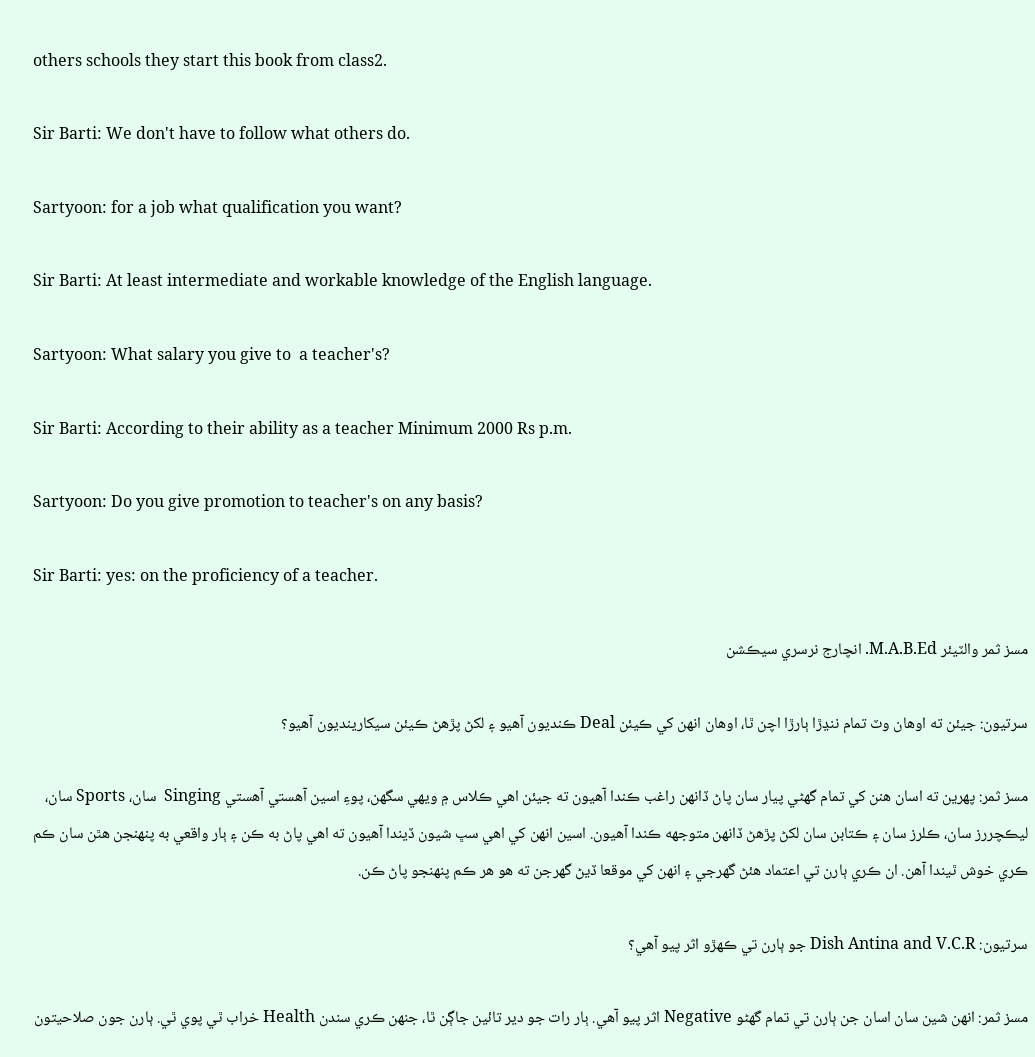others schools they start this book from class2.

Sir Barti: We don't have to follow what others do.

Sartyoon: for a job what qualification you want?

Sir Barti: At least intermediate and workable knowledge of the English language.

Sartyoon: What salary you give to  a teacher's?

Sir Barti: According to their ability as a teacher Minimum 2000 Rs p.m.

Sartyoon: Do you give promotion to teacher's on any basis?

Sir Barti: yes: on the proficiency of a teacher.

مسز ثمر والٽيئر M.A.B.Ed. انچارج نرسري سيڪشن

سرتيون: جيئن ته اوهان وٽ تمام ننڍڙا ٻارڙا اچن ٿا، اوهان انهن کي ڪيئن Deal ڪنديون آهيو ۽ لکڻ پڙهڻ ڪيئن سيکارينديون آهيو؟

مسز ثمر: پهرين ته اسان هنن کي تمام گهڻي پيار سان پاڻ ڏانهن راغب ڪندا آهيون ته جيئن اهي ڪلاس ۾ ويهي سگهن، پوءِ اسين آهستي آهستي Singing  سان، Sports سان، ليڪچررز سان، ڪلرز سان ۽ ڪتابن سان لکڻ پڙهڻ ڏانهن متوجهه ڪندا آهيون. اسين انهن کي اهي سڀ شيون ڏيندا آهيون ته اهي پاڻ به ڪن ۽ ٻار واقعي به پنهنجن هٿن سان ڪم ڪري خوش ٿيندا آهن. ان ڪري ٻارن تي اعتماد هئڻ گهرجي ۽ انهن کي موقعا ڏيڻ گهرجن ته هو هر ڪم پنهنجو پاڻ ڪن.

سرتيون: Dish Antina and V.C.R جو ٻارن تي ڪهڙو اثر پيو آهي؟

مسز ثمر: انهن شين سان اسان جن ٻارن تي تمام گهڻو Negative اثر پيو آهي. ٻار رات جو دير تائين جاڳن ٿا، جنهن ڪري سندن Health خراب ٿي پوي ٿي. ٻارن جون صلاحيتون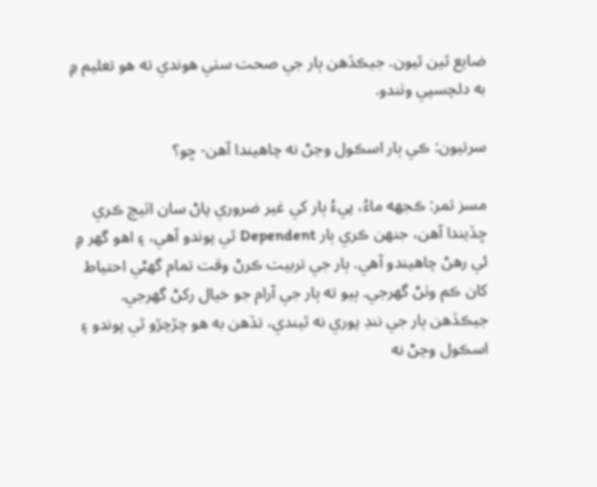ضايع ٿين ٿيون. جيڪڏهن ٻار جي صحت سٺي هوندي ته هو تعليم ۾ به دلچسپي وٺندو.

سرتيون: ڪي ٻار اسڪول وڃڻ نه چاهيندا آهن- ڇو؟

مسز ثمر: ڪجهه ماءُ، پيءُ ٻار کي غير ضروري پاڻ سان اٽيچ ڪري ڇڏيندا آهن، جنهن ڪري ٻار Dependent ٿي پوندو آهي، ۽ اهو گهر ۾ ئي رهڻ چاهيندو آهي. ٻار جي تربيت ڪرڻ وقت تمام گهڻي احتياط کان ڪم وٺڻ گهرجي. ٻيو ته ٻار جي آرام جو خيال رکڻ گهرجي. جيڪڏهن ٻار جي ننڊ پوري نه ٿيندي، تڏهن به هو چڙچڙو ٿي پوندو ۽ اسڪول وڃڻ نه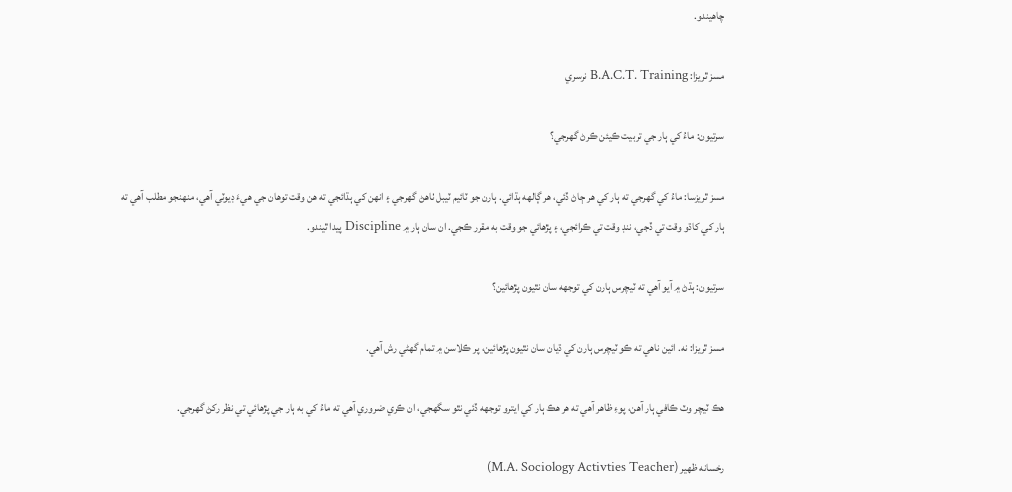چاهيندو.

مسز ٿريزا: B.A.C.T. Training نرسري

سرتيون: ماءُ کي ٻار جي تربيت ڪيئن ڪرڻ گهرجي؟

مسز ٿريزسا: ماءُ کي گهرجي ته ٻار کي هر ڄاڻ ڏئي، هر ڳالهه ٻڌائي. ٻارن جو ٽائيم ٽيبل ٺاهڻ گهرجي ۽ انهن کي ٻڌائجي ته هن وقت توهان جي هيءَ ڊيوٽي آهي، منهنجو مطلب آهي ته ٻار کي کاڌو وقت تي ڏجي، ننڊ وقت تي ڪرائجي، ۽ پڙهائي جو وقت به مقرر ڪجي. ان سان ٻار ۾ Discipline پيدا ٿيندو.

سرتيون: ٻڌڻ ۾ آيو آهي ته ٽيچرس ٻارن کي توجهه سان نٿيون پڙهائين؟

مسز ٿريزا: نه. ائين ناهي ته ڪو ٽيچرس ٻارن کي ڌيان سان نٿيون پڙهائين، پر ڪلاسن ۾ تمام گهڻي رش آهي.

هڪ ٽيچر وٽ ڪافي ٻار آهن، پوءِ ظاهر آهي ته هر هڪ ٻار کي ايترو توجهه ڏئي نٿو سگهجي، ان ڪري ضروري آهي ته ماءُ کي به ٻار جي پڙهائي تي نظر رکڻ گهرجي.

رخسانه ظهير (M.A. Sociology Activties Teacher)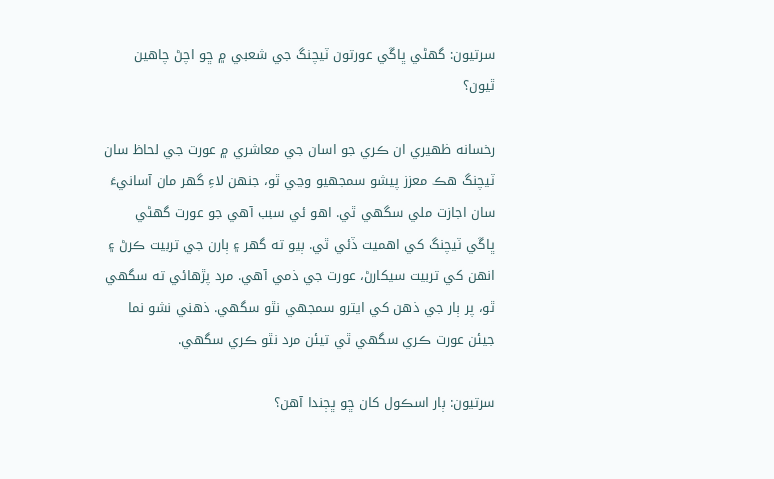سرتيون: گهڻي ڀاڱي عورتون ٽيچنگ جي شعبي ۾ ڇو اچڻ چاهين ٿيون؟

رخسانه ظهيري ان ڪري جو اسان جي معاشري ۾ عورت جي لحاظ سان ٽيچنگ هڪ معزز پيشو سمجهيو وڃي ٿو، جنهن لاءِ گهر مان آسانيءَ سان اجازت ملي سگهي ٿي. اهو ئي سبب آهي جو عورت گهڻي ڀاڱي ٽيچنگ کي اهميت ڏئي ٿي. ٻيو ته گهر ۽ ٻارن جي تربيت ڪرڻ ۽ انهن کي تربيت سيکارڻ، عورت جي ذمي آهي. مرد پڙهائي ته سگهي ٿو، پر ٻار جي ذهن کي ايترو سمجهي نٿو سگهي. ذهني نشو نما جيئن عورت ڪري سگهي ٿي تيئن مرد نٿو ڪري سگهي.

سرتيون: ٻار اسڪول کان ڇو ڀڄندا آهن؟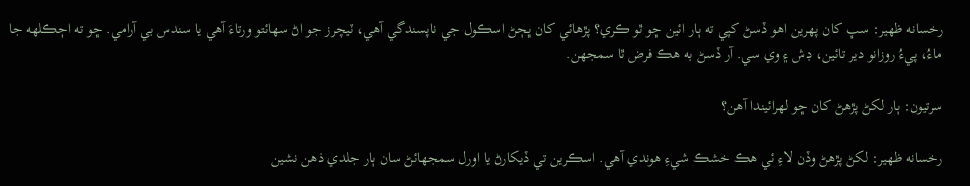رخسانه ظهير: سڀ کان پهرين اهو ڏسڻ کپي ته ٻار ائين ڇو ٿو ڪري؟ پڙهائي کان ڀڄڻ اسڪول جي ناپسندگي آهي، ٽيچرز جو اڻ سهائتو ورتاءَ آهي يا سندس بي آرامي. ڇو ته اڄڪلهه جا ماءُ، پيءُ روزانو دير تائين، ڊش ۽ وي سي. آر ڏسڻ به هڪ فرض ٿا سمجهن.

سرتيون: ٻار لکڻ پڙهڻ کان ڇو لهرائيندا آهن؟

رخسانه ظهير: لکڻ پڙهڻ وڏن لاءِ ئي هڪ خشڪ شيءِ هوندي آهي. اسڪرين تي ڏيکارڻ يا اورل سمجهائڻ سان ٻار جلدي ذهن نشين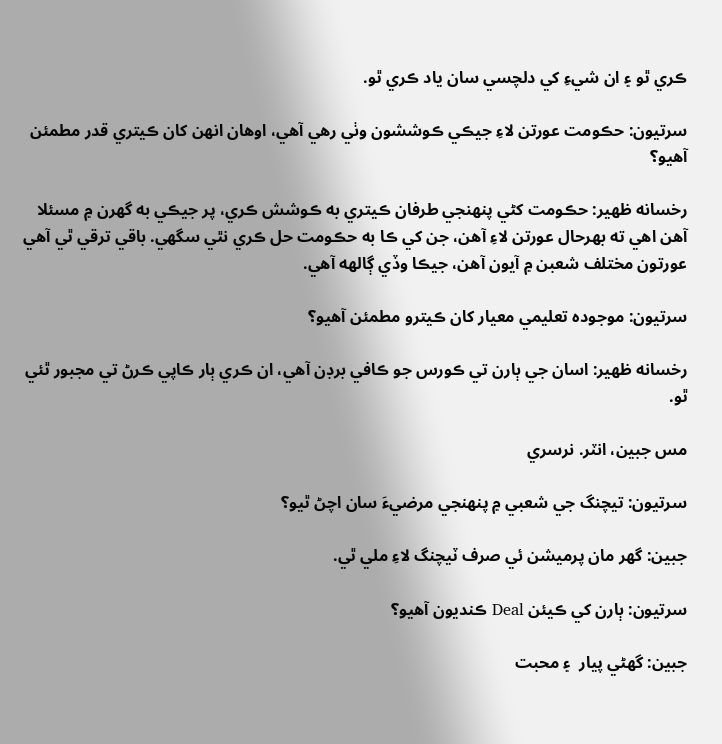ڪري ٿو ۽ ان شيءِ کي دلچسي سان ياد ڪري ٿو.

سرتيون: حڪومت عورتن لاءِ جيڪي ڪوششون وٺي رهي آهي، اوهان انهن کان ڪيتري قدر مطمئن آهيو؟

رخسانه ظهير: حڪومت کڻي پنهنجي طرفان ڪيتري به ڪوشش ڪري، پر جيڪي به گهرن ۾ مسئلا آهن اهي ته بهرحال عورتن لاءِ آهن، جن کي ڪا به حڪومت حل ڪري نٿي سگهي. باقي ترقي ٿي آهي عورتون مختلف شعبن ۾ آيون آهن، جيڪا وڏي ڳالهه آهي.

سرتيون: موجوده تعليمي معيار کان ڪيترو مطمئن آهيو؟

رخسانه ظهير: اسان جي ٻارن تي ڪورس جو ڪافي برڊن آهي، ان ڪري ٻار ڪاپي ڪرڻ تي مجبور ٿئي ٿو.

مس جبين، انٽر. نرسري

سرتيون: تيچنگ جي شعبي ۾ پنهنجي مرضيءَ سان اچڻ ٿيو؟

جبين: گهر مان پرميشن ئي صرف ٽيچنگ لاءِ ملي ٿي.

سرتيون: ٻارن کي ڪيئن Deal ڪنديون آهيو؟

جبين: گهڻي پيار  ۽ محبت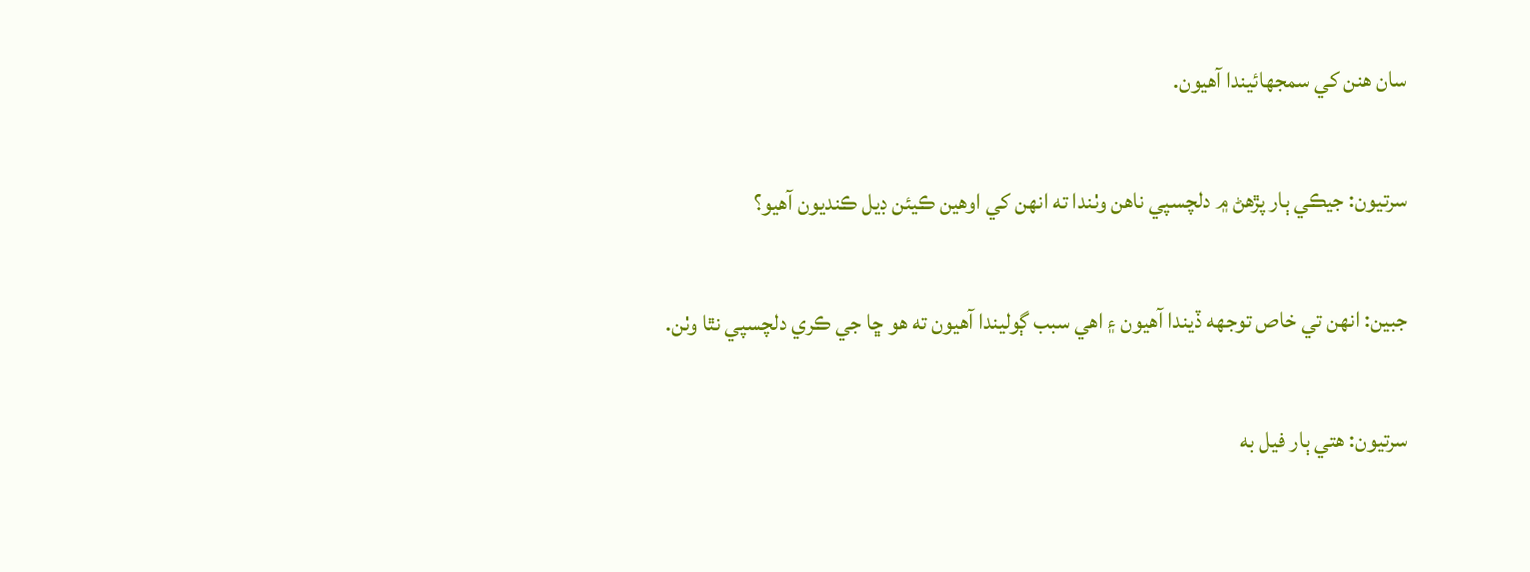سان هنن کي سمجهائيندا آهيون.

سرتيون: جيڪي ٻار پڙهڻ ۾ دلچسپي ناهن وٺندا ته انهن کي اوهين ڪيئن ڊيل ڪنديون آهيو؟

جبين: انهن تي خاص توجهه ڏيندا آهيون ۽ اهي سبب ڳوليندا آهيون ته هو ڇا جي ڪري دلچسپي نٿا وٺن.

سرتيون: هتي ٻار فيل به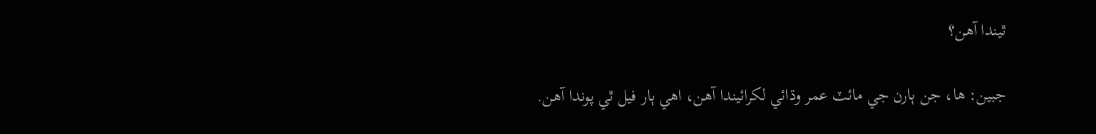ٿيندا آهن؟

جبين: ها، جن ٻارن جي مائٽ عمر وڌائي لکرائيندا آهن، اهي ٻار فيل ٿي پوندا آهن.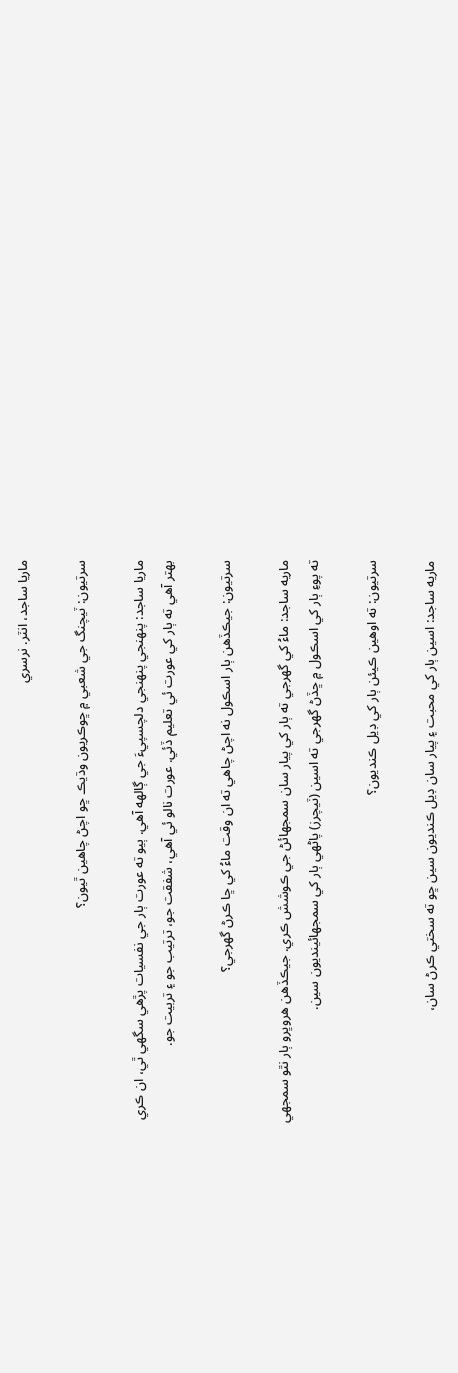ماريا ساجد، انٽر. نرسري

سرتيون: ٽيچنگ جي شعبي ۾ ڇوڪريون وڌيڪ ڇو اچڻ چاهين ٿيون؟

ماريا ساجد: پنهنجي پنهنجي دلچسپيءَ جي ڳالهه آهي. ٻيو ته عورت ٻار جي نفسيات پڙهي سگهي ٿي، ان ڪري بهتر آهي ته ٻار کي عورت ئي تعليم ڏئي. عورت نالو ئي آهي، شفقت جو، ترتيب جو ۽ تربيت جو.

سرتيون: جيڪڏهن ٻار اسڪول نه اچڻ چاهي ته ان وقت ماءُ کي ڇا ڪرڻ گهرجي؟

ماريه ساجد: ماءُ کي گهرجي ته ٻار کي پيار سان سمجهائڻ جي ڪوشش ڪري. جيڪڏهن هروڀرو ٻار نٿو سمجهي ته پوءِ ٻار کي اسڪول ۾ ڇڏڻ گهرجي ته اسين (ٽيچرز) پاڻهي ٻار کي سمجهائينديون سين.

سرتيون: ته اوهين ڪيئن ٻار کي ڊيل ڪنديون؟

ماريه ساجد: اسين ٻار کي محبت ۽ پيار سان ڊيل ڪنديون سين ڇو ته سختي ڪرڻ سان،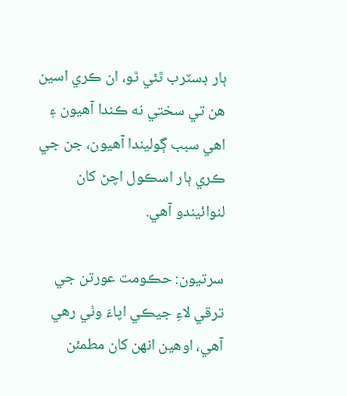ٻار ڊسٽرب ٿئي ٿو، ان ڪري اسين هن تي سختي نه ڪندا آهيون ۽ اهي سبب ڳوليندا آهيون، جن جي ڪري ٻار اسڪول اچڻ کان لنوائيندو آهي.

سرتيون: حڪومت عورتن جي ترقي لاءِ جيڪي اپاءَ وٺي رهي آهي، اوهين انهن کان مطمئن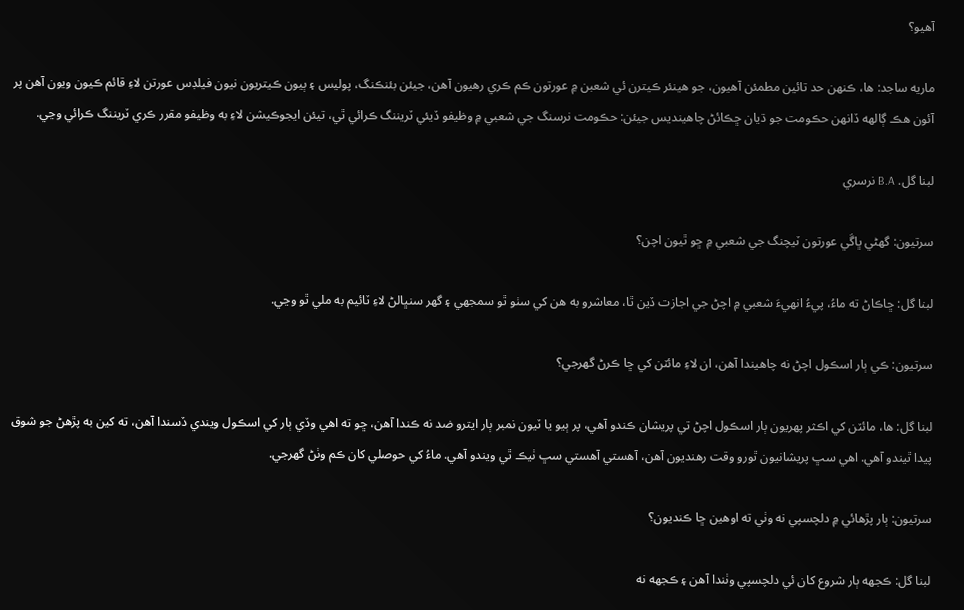آهيو؟

ماريه ساجد: ها، ڪنهن حد تائين مطمئن آهيون، جو هينئر ڪيترن ئي شعبن ۾ عورتون ڪم ڪري رهيون آهن، جيئن بئنڪنگ، پوليس ۽ ٻيون ڪيتريون نيون فيلڊس عورتن لاءِ قائم ڪيون ويون آهن پر آئون هڪ ڳالهه ڏانهن حڪومت جو ڌيان ڇڪائڻ چاهينديس جيئن: حڪومت نرسنگ جي شعبي ۾ وظيفو ڏيئي ٽريننگ ڪرائي ٿي، تيئن ايجوڪيشن لاءِ به وظيفو مقرر ڪري ٽريننگ ڪرائي وڃي.

لبنا گل. B.A نرسري

سرتيون: گهڻي ڀاڱي عورتون ٽيچنگ جي شعبي ۾ ڇو ٿيون اچن؟

لبنا گل: ڇاڪاڻ ته ماءُ، پيءُ انهيءَ شعبي ۾ اچڻ جي اجازت ڏين ٿا، معاشرو به هن کي سٺو ٿو سمجهي ۽ گهر سنڀالڻ لاءِ ٽائيم به ملي ٿو وڃي.

سرتيون: ڪي ٻار اسڪول اچڻ نه چاهيندا آهن، ان لاءِ مائٽن کي ڇا ڪرڻ گهرجي؟

لبنا گل: ها، مائٽن کي اڪثر پهريون ٻار اسڪول اچڻ تي پريشان ڪندو آهي، پر ٻيو يا ٽيون نمبر ٻار ايترو ضد نه ڪندا آهن، ڇو ته اهي وڏي ٻار کي اسڪول ويندي ڏسندا آهن، ته کين به پڙهڻ جو شوق پيدا ٿيندو آهي. اهي سڀ پريشانيون ٿورو وقت رهنديون آهن، آهستي آهستي سڀ ٺيڪ ٿي ويندو آهي. ماءُ کي حوصلي کان ڪم وٺڻ گهرجي.

سرتيون: ٻار پڙهائي ۾ دلچسپي نه وٺي ته اوهين ڇا ڪنديون؟

لبنا گل: ڪجهه ٻار شروع کان ئي دلچسپي وٺندا آهن ۽ ڪجهه نه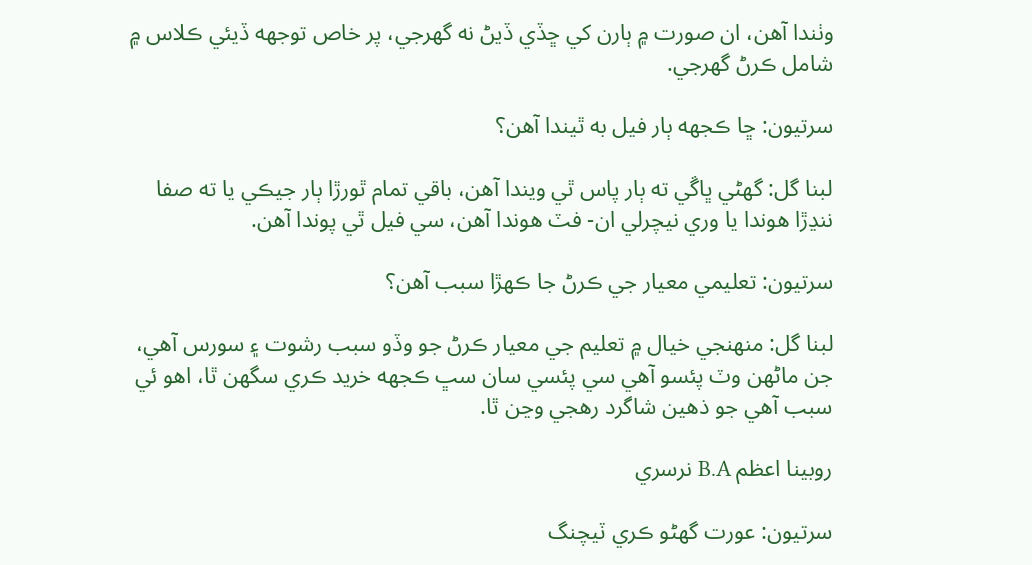وٺندا آهن، ان صورت ۾ ٻارن کي ڇڏي ڏيڻ نه گهرجي، پر خاص توجهه ڏيئي ڪلاس ۾ شامل ڪرڻ گهرجي.

سرتيون: ڇا ڪجهه ٻار فيل به ٿيندا آهن؟

لبنا گل: گهڻي ڀاڱي ته ٻار پاس ٿي ويندا آهن، باقي تمام ٿورڙا ٻار جيڪي يا ته صفا ننڍڙا هوندا يا وري نيچرلي ان- فٽ هوندا آهن، سي فيل ٿي پوندا آهن.

سرتيون: تعليمي معيار جي ڪرڻ جا ڪهڙا سبب آهن؟

لبنا گل: منهنجي خيال ۾ تعليم جي معيار ڪرڻ جو وڏو سبب رشوت ۽ سورس آهي، جن ماڻهن وٽ پئسو آهي سي پئسي سان سڀ ڪجهه خريد ڪري سگهن ٿا، اهو ئي سبب آهي جو ذهين شاگرد رهجي وڃن ٿا.

روبينا اعظم B.A نرسري

سرتيون: عورت گهڻو ڪري ٽيچنگ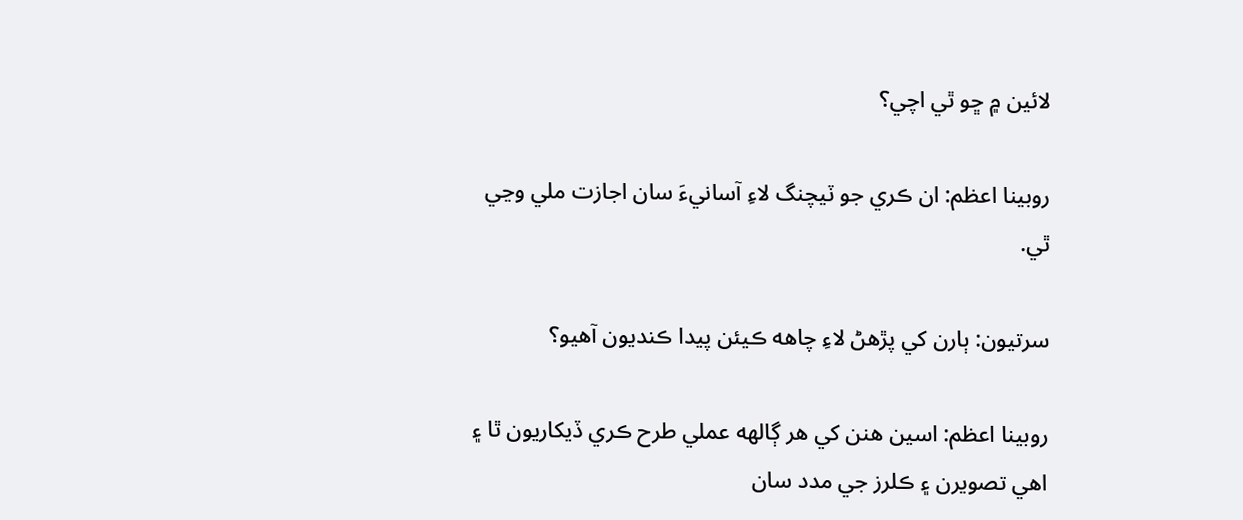لائين ۾ ڇو ٿي اچي؟

روبينا اعظم: ان ڪري جو ٽيچنگ لاءِ آسانيءَ سان اجازت ملي وڃي ٿي.

سرتيون: ٻارن کي پڙهڻ لاءِ چاهه ڪيئن پيدا ڪنديون آهيو؟

روبينا اعظم: اسين هنن کي هر ڳالهه عملي طرح ڪري ڏيکاريون ٿا ۽ اهي تصويرن ۽ ڪلرز جي مدد سان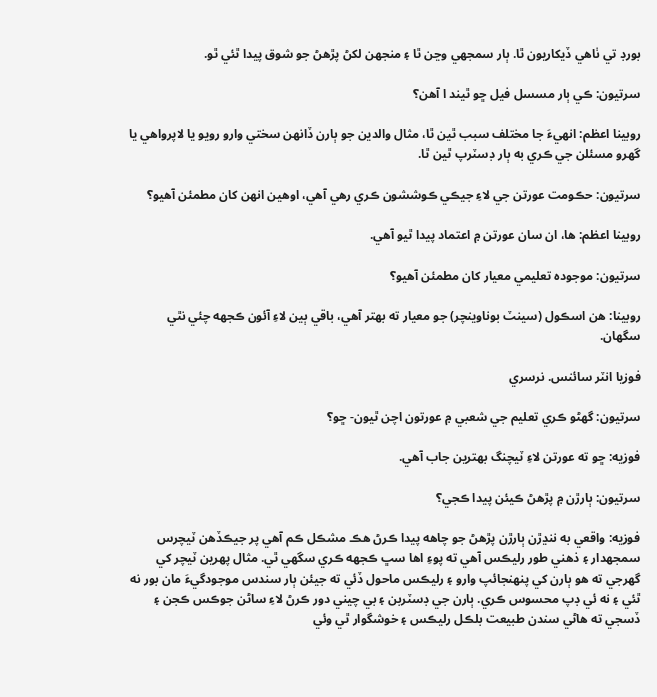بورڊ تي ٺاهي ڏيکاريون ٿا. ٻار سمجهي وڃن ٿا ۽ منجهن لکڻ پڙهڻ جو شوق پيدا ٿئي ٿو.

سرتيون: ڪي ٻار مسسل فيل ڇو ٿيند ا آهن؟

روبينا اعظم: انهيءَ جا مختلف سبب ٿين ٿا، مثال والدين جو ٻارن ڏانهن سختي وارو رويو يا لاپرواهي يا گهرو مسئلن جي ڪري به ٻار ڊسٽرپ ٿين ٿا.

سرتيون: حڪومت عورتن جي لاءِ جيڪي ڪوششون ڪري رهي آهي، اوهين انهن کان مطمئن آهيو؟

روبينا اعظم: ها، ان سان عورتن ۾ اعتماد پيدا ٿيو آهي.

سرتيون: موجوده تعليمي معيار کان مطمئن آهيو؟

روبينا: هن اسڪول (سينٽ بوناوينچر) جو معيار ته بهتر آهي، باقي ٻين لاءِ آئون ڪجهه چئي نٿي سگهان.

فوزيا انٽر سائنس. نرسري

سرتيون: گهڻو ڪري تعليم جي شعبي ۾ عورتون اچن ٿيون- ڇو؟

فوزيه: ڇو ته عورتن لاءِ ٽيچنگ بهترين جاب آهي.

سرتيون: ٻارڙن ۾ پڙهڻ ڪيئن پيدا ڪجي؟

فوزيه: واقعي به ننڍڙن ٻارڙن پڙهڻ جو چاهه پيدا ڪرڻ هڪ مشڪل ڪم آهي پر جيڪڏهن ٽيچرس سمجهدار ۽ ذهني طور رليڪس آهي ته پوءِ اها سڀ ڪجهه ڪري سگهي ٿي. مثال پهرين ٽيچر کي گهرجي ته هو ٻارن کي پنهنجائپ وارو ۽ رليڪس ماحول ڏئي ته جيئن ٻار سندس موجودگيءَ مان بور نه ٿئي ۽ نه ئي ڊپ محسوس ڪري. ٻارن جي ڊسٽربن ۽ بي چيني دور ڪرڻ لاءِ ساڻن جوڪس ڪجن ۽ ڏسجي ته هاڻي سندن طبيعت بلڪل رليڪس ۽ خوشگوار ٿي وئي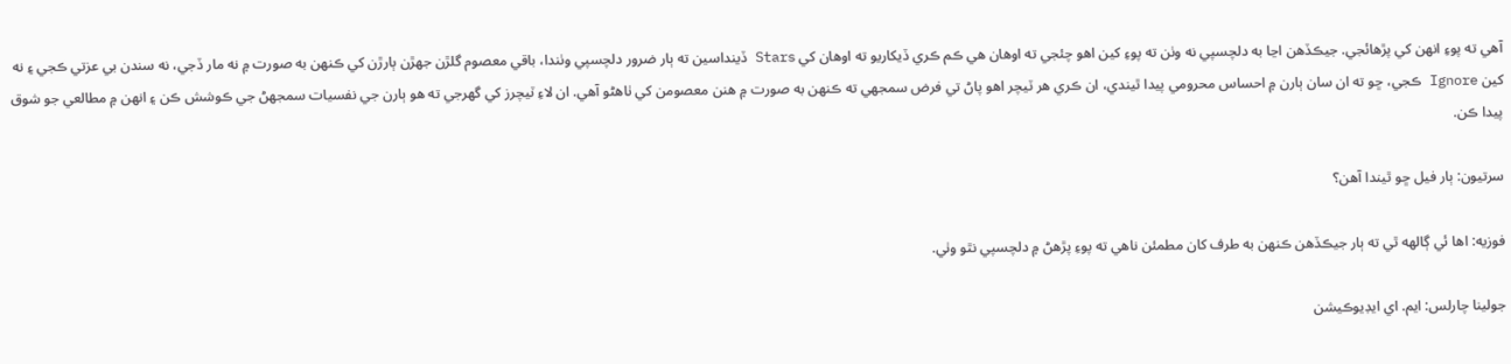آهي ته پوءِ انهن کي پڙهائجي. جيڪڏهن اڃا به دلچسپي نه وٺن ته پوءِ کين اهو چئجي ته اوهان هي ڪم ڪري ڏيکاريو ته اوهان کي Stars ڏينداسين ته ٻار ضرور دلچسپي وٺندا، باقي معصوم گلڙن جهڙن ٻارڙن کي ڪنهن به صورت ۾ نه مار ڏجي، نه سندن بي عزتي ڪجي ۽ نه کين Ignore ڪجي، ڇو ته ان سان ٻارن ۾ احساس محرومي پيدا ٿيندي، ان ڪري هر ٽيچر اهو پاڻ تي فرض سمجهي ته ڪنهن به صورت ۾ هنن معصومن کي ٺاهڻو آهي. ان لاءِ ٽيچرز کي گهرجي ته هو ٻارن جي نفسيات سمجهڻ جي ڪوشش ڪن ۽ انهن ۾ مطالعي جو شوق پيدا ڪن.

سرتيون: ٻار فيل ڇو ٿيندا آهن؟

فوزيه: اها ئي ڳالهه ٿي ته ٻار جيڪڏهن ڪنهن به طرف کان مطمئن ناهي ته پوءِ پڙهڻ ۾ دلچسپي نٿو وٺي.

جولينا چارلس: ايم. اي ايڊيوڪيشن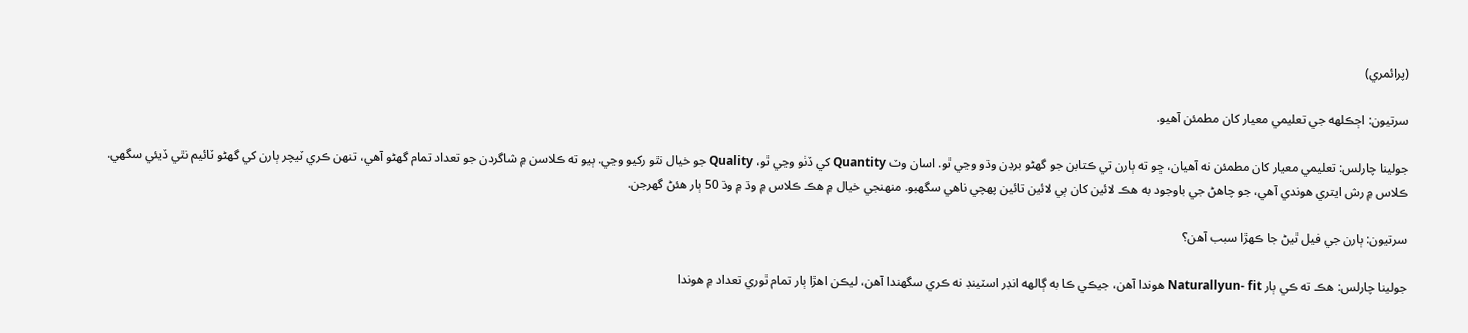(پرائمري)

سرتيون: اڄڪلهه جي تعليمي معيار کان مطمئن آهيو.

جولينا چارلس: تعليمي معيار کان مطمئن نه آهيان، ڇو ته ٻارن تي ڪتابن جو گهڻو برڊن وڌو وڃي ٿو. اسان وٽ Quantity کي ڏٺو وڃي ٿو، Quality جو خيال نٿو رکيو وڃي. ٻيو ته ڪلاسن ۾ شاگردن جو تعداد تمام گهڻو آهي، تنهن ڪري ٽيچر ٻارن کي گهڻو ٽائيم نٿي ڏيئي سگهي. ڪلاس ۾ رش ايتري هوندي آهي، جو چاهڻ جي باوجود به هڪ لائين کان ٻي لائين تائين پهچي ناهي سگهبو. منهنجي خيال ۾ هڪ ڪلاس ۾ وڌ ۾ وڌ 50 ٻار هئڻ گهرجن.

سرتيون: ٻارن جي فيل ٿيڻ جا ڪهڙا سبب آهن؟

جولينا چارلس: هڪ ته ڪي ٻار Naturallyun- fit هوندا آهن، جيڪي ڪا به ڳالهه انڊر اسٽينڊ نه ڪري سگهندا آهن، ليڪن اهڙا ٻار تمام ٿوري تعداد ۾ هوندا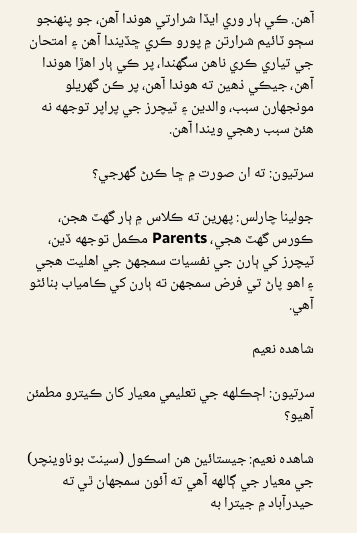آهن. ڪي ٻار وري ايڏا شرارتي هوندا آهن، جو پنهنجو سڄو ٽائيم شرارتن ۾ پورو ڪري ڇڏيندا آهن ۽ امتحان جي تياري ڪري ناهن سگهندا، پر ڪي ٻار اهڙا هوندا آهن، جيڪي ذهين ته هوندا آهن، پر ڪن گهريلو مونجهارن سبب، والدين ۽ ٽيچرز جي پراپر توجهه نه هئڻ سبب رهجي ويندا آهن.

سرتيون: ته ان صورت ۾ ڇا ڪرڻ گهرجي؟

جولينا چارلس: پهرين ته ڪلاس ۾ ٻار گهٽ هجن، ڪورس گهٽ هجي، Parents مڪمل توجهه ڏين، ٽيچرز کي ٻارن جي نفسيات سمجهڻ جي اهليت هجي ۽ اهو پاڻ تي فرض سمجهن ته ٻارن کي ڪامياب بنائڻو آهي.

شاهده نعيم

سرتيون: اڄڪلهه جي تعليمي معيار کان ڪيترو مطمئن آهيو؟

شاهده نعيم: جيستائين هن اسڪول (سينٽ بوناوينچر) جي معيار جي ڳالهه آهي ته آئون سمجهان ٿي ته حيدرآباد ۾ جيترا به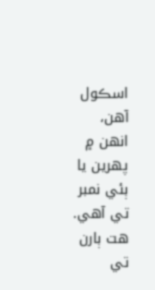اسڪول آهن، انهن ۾ پهرين يا ٻئي نمبر تي آهي. هت ٻارن تي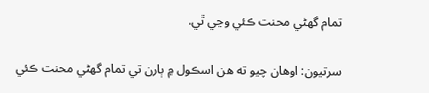تمام گهڻي محنت ڪئي وڃي ٿي.

سرتيون: اوهان چيو ته هن اسڪول ۾ ٻارن تي تمام گهڻي محنت ڪئي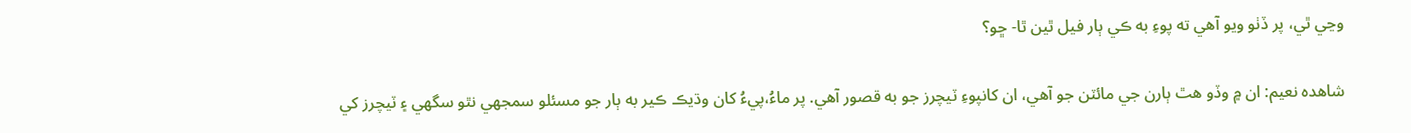وڃي ٿي، پر ڏٺو ويو آهي ته پوءِ به ڪي ٻار فيل ٿين ٿا- ڇو؟

شاهده نعيم: ان ۾ وڏو هٿ ٻارن جي مائٽن جو آهي، ان کانپوءِ ٽيچرز جو به قصور آهي. پر ماءُ،پيءُ کان وڌيڪ ڪير به ٻار جو مسئلو سمجهي نٿو سگهي ۽ ٽيچرز کي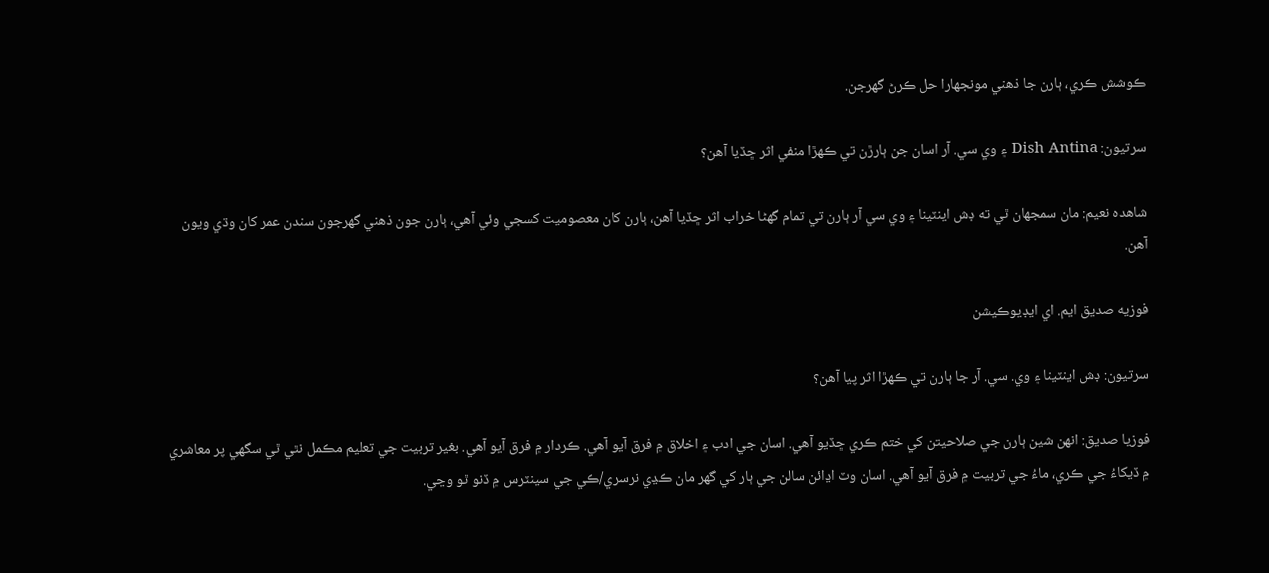ڪوشش ڪري، ٻارن جا ذهني مونجهارا حل ڪرڻ گهرجن.

سرتيون: Dish Antina ۽ وي سي. آر اسان جن ٻارڙن تي ڪهڙا منفي اثر ڇڏيا آهن؟

شاهده نعيم: مان سمجهان ٿي ته ڊش اينٽينا ۽ وي سي آر ٻارن تي تمام گهڻا خراب اثر ڇڏيا آهن، ٻارن کان معصوميت کسجي وئي آهي، ٻارن جون ذهني گهرجون سندن عمر کان وڌي ويون آهن.

فوزيه صديق ايم. اي ايڊيوڪيشن

سرتيون: ڊش اينٽينا ۽ وي. سي. آر جا ٻارن تي ڪهڙا اثر پيا آهن؟

فوزيا صديق: انهن شين ٻارن جي صلاحيتن کي ختم ڪري ڇڏيو آهي. اسان جي ادب ۽ اخلاق ۾ فرق آيو آهي. ڪردار ۾ فرق آيو آهي. بغير تربيت جي تعليم مڪمل نٿي ٿي سگهي پر معاشري ۾ ڏيکاءُ جي ڪري، ماءُ جي تربيت ۾ فرق آيو آهي. اسان وٽ اڍائن سالن جي ٻار کي گهر مان ڪڍي نرسري/ڪي جي سينٽرس ۾ ڏنو ٿو وڃي.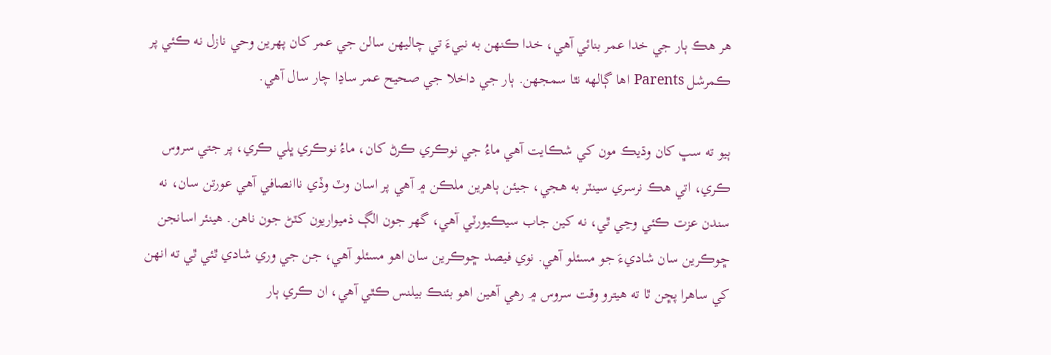هر هڪ ٻار جي خدا عمر بنائي آهي، خدا ڪنهن به نبيءَ تي چاليهن سالن جي عمر کان پهرين وحي نازل نه ڪئي پر ڪمرشل Parents اها ڳالهه نٿا سمجهن. ٻار جي داخلا جي صحيح عمر ساڍا چار سال آهي.

ٻيو ته سڀ کان وڌيڪ مون کي شڪايت آهي ماءُ جي نوڪري ڪرڻ کان، ماءُ نوڪري ڀلي ڪري، پر جتي سروس ڪري، اتي هڪ نرسري سينٽر به هجي، جيئن ٻاهرين ملڪن ۾ آهي پر اسان وٽ وڏي ناانصافي آهي عورتن سان، نه سندن عزت ڪئي وڃي ٿي، نه کين جاب سيڪيورٽي آهي، گهر جون الڳ ذميواريون کٽڻ جون ناهن. هينئر اسانجن ڇوڪرين سان شاديءَ جو مسئلو آهي. نوي فيصد ڇوڪرين سان اهو مسئلو آهي، جن جي وري شادي ٿئي ٿي ته انهن کي ساهرا پڇن ٿا ته هيترو وقت سروس ۾ رهي آهين اهو بئنڪ بيلنس ڪٿي آهي، ان ڪري ٻار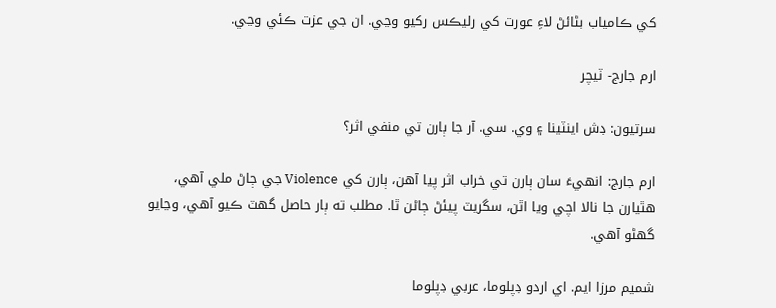کي ڪامياب بڻائڻ لاءِ عورت کي رليڪس رکيو وڃي. ان جي عزت ڪئي وڃي.

ارم جارج- ٽيچر

سرتيون: ڊش اينٽينا ۽ وي. سي. آر جا ٻارن تي منفي اثر؟

ارم جارج: انهيءَ سان ٻارن تي خراب اثر پيا آهن، ٻارن کي Violence جي ڄاڻ ملي آهي، هٿيارن جا نالا اچي ويا اٿن، سگريٽ پيئڻ ڄاڻن ٿا. مطلب ته ٻار حاصل گهٽ ڪيو آهي، وڃايو گهڻو آهي.

شميم مرزا ايم. اي اردو ڊپلوما، عربي ڊپلوما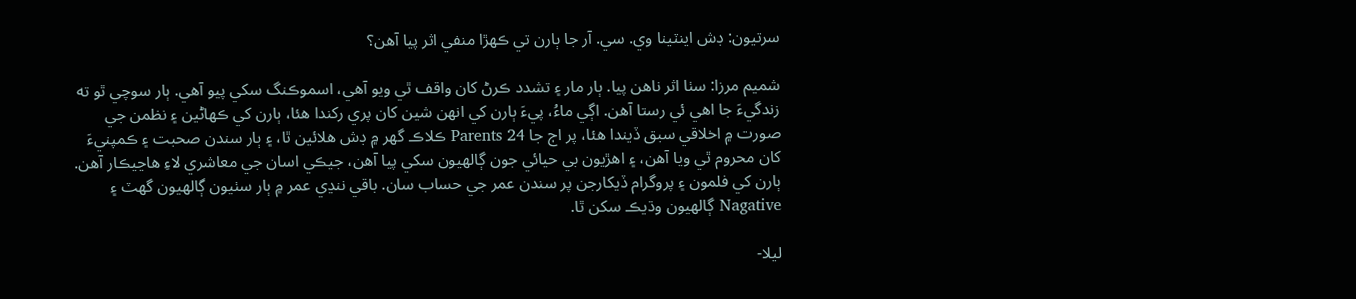سرتيون: ڊش اينٽينا وي. سي. آر جا ٻارن تي ڪهڙا منفي اثر پيا آهن؟

شميم مرزا: سٺا اثر ناهن پيا. ٻار مار ۽ تشدد ڪرڻ کان واقف ٿي ويو آهي، اسموڪنگ سکي پيو آهي. ٻار سوچي ٿو ته زندگيءَ جا اهي ئي رستا آهن. اڳي ماءُ، پيءَ ٻارن کي انهن شين کان پري رکندا هئا، ٻارن کي ڪهاڻين ۽ نظمن جي صورت ۾ اخلاقي سبق ڏيندا هئا، پر اڄ جا Parents 24 ڪلاڪ گهر ۾ ڊش هلائين ٿا، ۽ ٻار سندن صحبت ۽ ڪمپنيءَ کان محروم ٿي ويا آهن، ۽ اهڙيون بي حيائي جون ڳالهيون سکي پيا آهن، جيڪي اسان جي معاشري لاءِ هاڃيڪار آهن. ٻارن کي فلمون ۽ پروگرام ڏيکارجن پر سندن عمر جي حساب سان. باقي ننڍي عمر ۾ ٻار سٺيون ڳالهيون گهٽ ۽ Nagative ڳالهيون وڌيڪ سکن ٿا.

ليلا-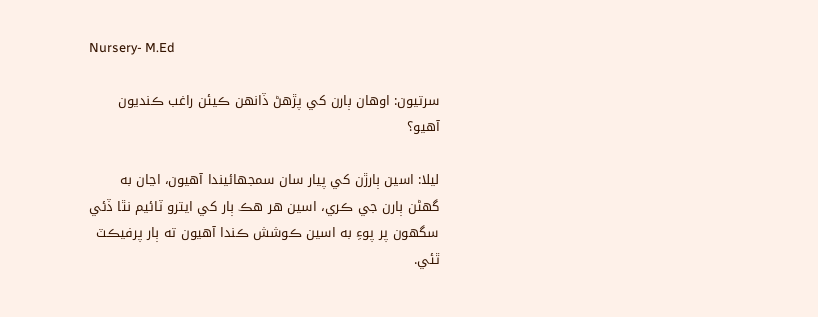Nursery- M.Ed

سرتيون: اوهان ٻارن کي پڙهڻ ڏانهن ڪيئن راغب ڪنديون آهيو؟

ليلا: اسين ٻارڙن کي پيار سان سمجهائيندا آهيون، اڃان به گهڻن ٻارن جي ڪري، اسين هر هڪ ٻار کي ايترو ٽائيم نٿا ڏئي سگهون پر پوءِ به اسين ڪوشش ڪندا آهيون ته ٻار پرفيڪٽ ٿئي.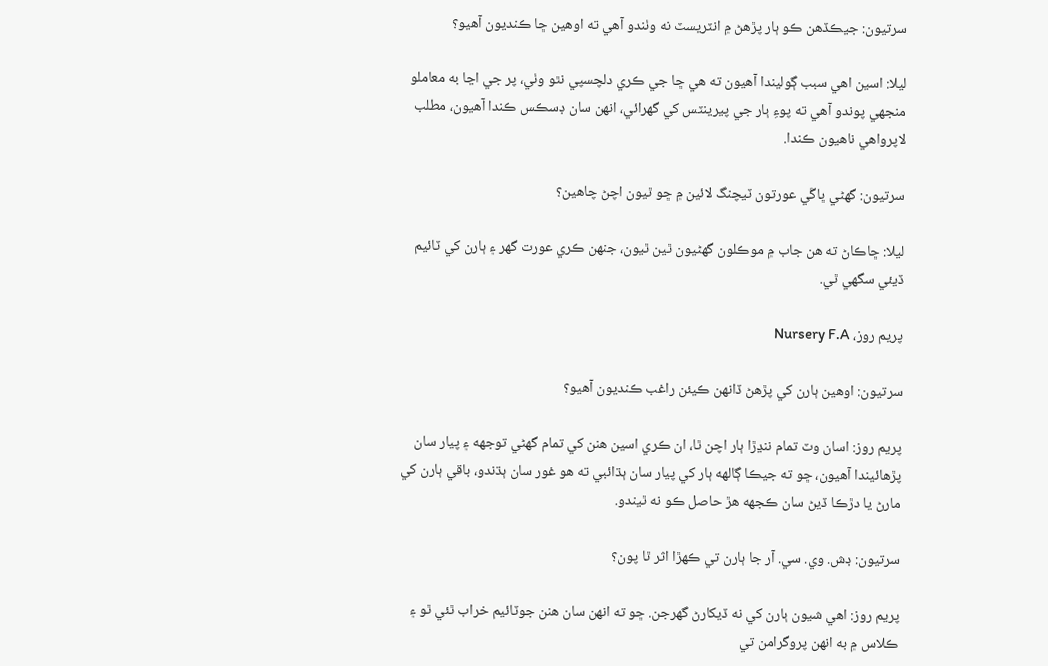سرتيون: جيڪڏهن ڪو ٻار پڙهڻ ۾ انٽريسٽ نه وٺندو آهي ته اوهين ڇا ڪنديون آهيو؟

ليلا: اسين اهي سبب ڳوليندا آهيون ته هي ڇا جي ڪري دلچسپي نٿو وٺي، پر جي اڃا به معاملو منجهي پوندو آهي ته پوءِ ٻار جي پيرينٽس کي گهرائي، انهن سان ڊسڪس ڪندا آهيون، مطلب لاپرواهي ناهيون ڪندا.

سرتيون: گهڻي ڀاڱي عورتون ٽيچنگ لائين ۾ ڇو ٿيون اچڻ چاهين؟

ليلا: ڇاڪاڻ ته هن جاب ۾ موڪلون گهڻيون ٿين ٿيون، جنهن ڪري عورت گهر ۽ ٻارن کي ٽائيم ڏيئي سگهي ٿي.

پريم روز، Nursery F.A

سرتيون: اوهين ٻارن کي پڙهڻ ڏانهن ڪيئن راغب ڪنديون آهيو؟

پريم روز: اسان وٽ تمام ننڍڙا ٻار اچن ٿا، ان ڪري اسين هنن کي تمام گهڻي توجهه ۽ پيار سان پڙهائيندا آهيون، ڇو ته جيڪا ڳالهه ٻار کي پيار سان ٻڌائبي ته هو غور سان ٻڌندو، باقي ٻارن کي مارڻ يا دڙڪا ڏيڻ سان ڪجهه هڙ حاصل ڪو نه ٿيندو.

سرتيون: ڊش. وي. سي. آر جا ٻارن تي ڪهڙا اثر ٿا پون؟

پريم روز: اهي شيون ٻارن کي نه ڏيکارڻ گهرجن. ڇو ته انهن سان هنن جوٽائيم خراب ٿئي ٿو ۽ ڪلاس ۾ به انهن پروگرامن تي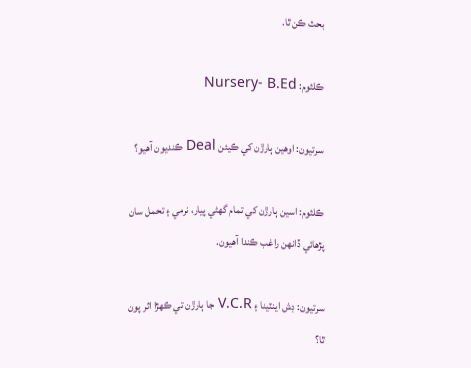بحث ڪن ٿا.

ڪلثوم: Nursery- B.Ed

سرتيون: اوهين ٻارڙن کي ڪيئن Deal ڪنديون آهيو؟

ڪلثوم: اسين ٻارڙن کي تمام گهڻي پيار، نرمي ۽ تحمل سان پڙهائي ڏانهن راغب ڪندا آهيون.

سرتيون: ڊش اينٽينا ۽ V.C.R جا ٻارڙن تي ڪهڙا اثر پون ٿا؟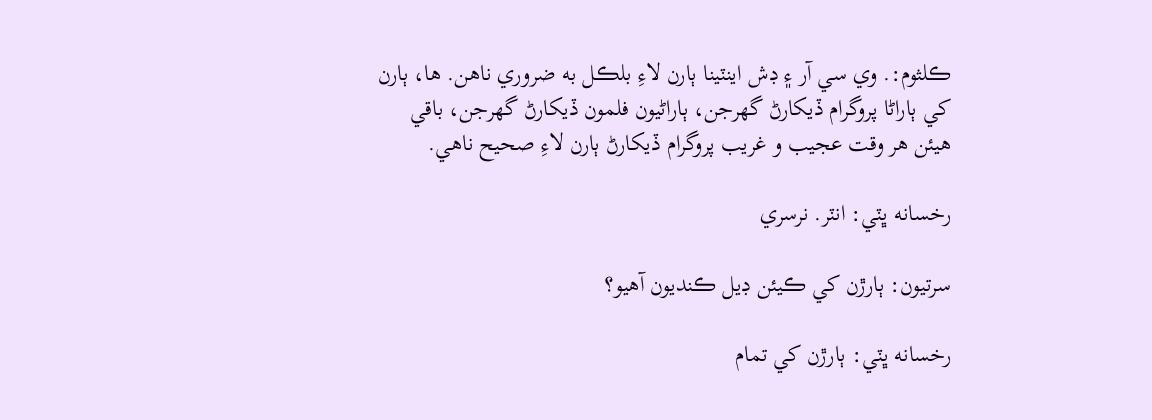ڪلثوم:. وي سي آر ۽ ڊش اينٽينا ٻارن لاءِ بلڪل به ضروري ناهن. ها، ٻارن کي ٻاراڻا پروگرام ڏيکارڻ گهرجن، ٻاراڻيون فلمون ڏيکارڻ گهرجن، باقي هيئن هر وقت عجيب و غريب پروگرام ڏيکارڻ ٻارن لاءِ صحيح ناهي.

رخسانه ڀٽي: انٽر. نرسري

سرتيون: ٻارڙن کي ڪيئن ڊيل ڪنديون آهيو؟

رخسانه ڀٽي: ٻارڙن کي تمام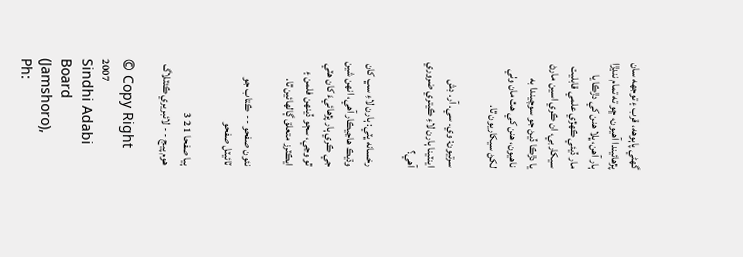گهڻي پاٻوهه، قرب ۽ توجهه سان پڙهائيندا آهيون، ڇو ته تمام ننڍڙا ٻار آهن، ڀلا هنن کي دڙڪا يا مار ڏيئي ڪهڙي علمي قابليت سيکاربي، ان ڪري اسين مارڻ يا دڙڪا ڏيڻ جو سوچيندا به ناهيون، هنن کي هٿ مان وٺي لکڻ سيکاريون ٿا.

سرتيون: وي. سي. آر. ڊش اينٽينا ٻارن لاءِ ڪيتري ضروري آهي؟

رخسانه ڀٽي: ٻارن لاءِ سڀ کان وڌيڪ هاڃيڪار آهي، انهن شين جي ڪري ٻار پڙهائيءَ کان هٽي ٿو وڃي، سڄو ڏينهن فلمن ۽ ايڪٽرز متعلق ڳالهائين ٿا.

نئون صفحو --  ڪتاب جو ٽائيٽل صفحو

ٻيا صفحا 1 2 3
هوم پيج - - لائبريري ڪئٽلاگ

© Copy Right 2007
Sindhi Adabi Board (Jamshoro),
Ph: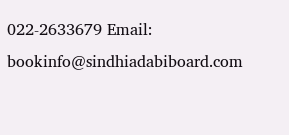022-2633679 Email: bookinfo@sindhiadabiboard.com